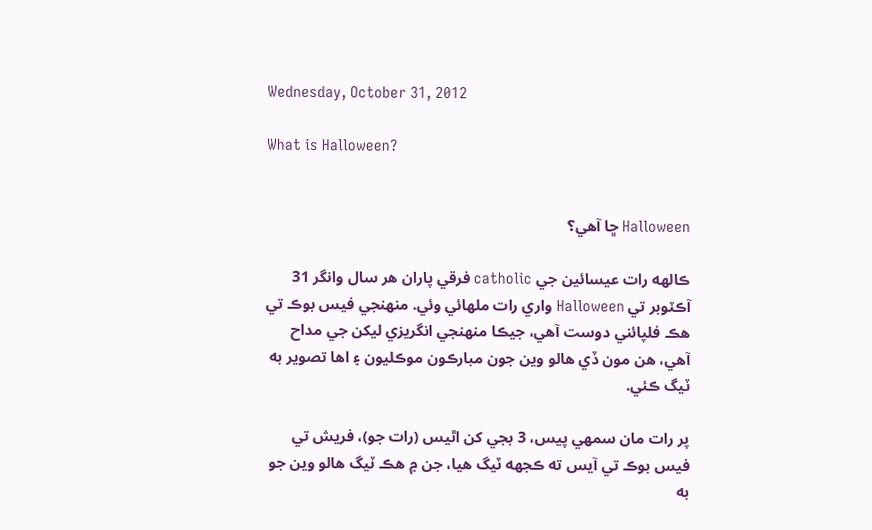Wednesday, October 31, 2012

What is Halloween?


Halloween ڇا آهي؟

ڪالهه رات عيسائين جي catholic فرقي پاران هر سال وانگر 31 آڪٽوبر تي Halloween واري رات ملهائي وئي. منهنجي فيس بوڪ تي هڪ فلپائني دوست آهي، جيڪا منهنجي انگريزي ليکن جي مداح آهي، هن مون ڏي هالو وين جون مبارڪون موڪليون ۽ اها تصوير به ٽيگ ڪئي.

پر رات مان سمهي پيس، 3 بجي کن اٿيس (رات جو)، فريش تي فيس بوڪ تي آيس ته ڪجهه ٽيگ هيا، جن ۾ هڪ ٽيگ هالو وين جو به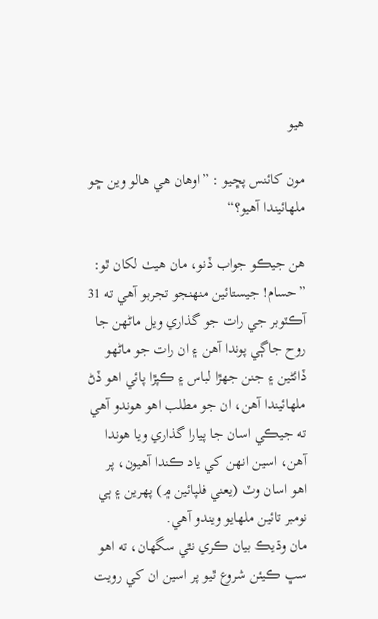هيو

مون کائنس پڇيو : ”اوهان هي هالو وين ڇو ملهائيندا آهيو؟“

هن جيڪو جواب ڏنو، مان هيٺ لکان ٿو:
”حسام! جيستائين منهنجو تجربو آهي ته 31 آڪٽوبر جي رات جو گذاري ويل ماڻهن جا روح جاڳي پوندا آهن ۽ ان رات جو ماڻهو ڏائڻين ۽ جنن جهڙا لباس ۽ ڪپڙا پائي اهو ڏڻ ملهائيندا آهن، ان جو مطلب اهو هوندو آهي ته جيڪي اسان جا پيارا گذاري ويا هوندا آهن، اسين انهن کي ياد ڪندا آهيون، پر اهو اسان وٽ (يعني فلپائين ۾) پهرين ۽ ٻي نومبر تائين ملهايو ويندو آهي.
مان وڌيڪ بيان ڪري نٿي سگهان، ته اهو سڀ ڪيئن شروع ٿيو پر اسين ان کي رويت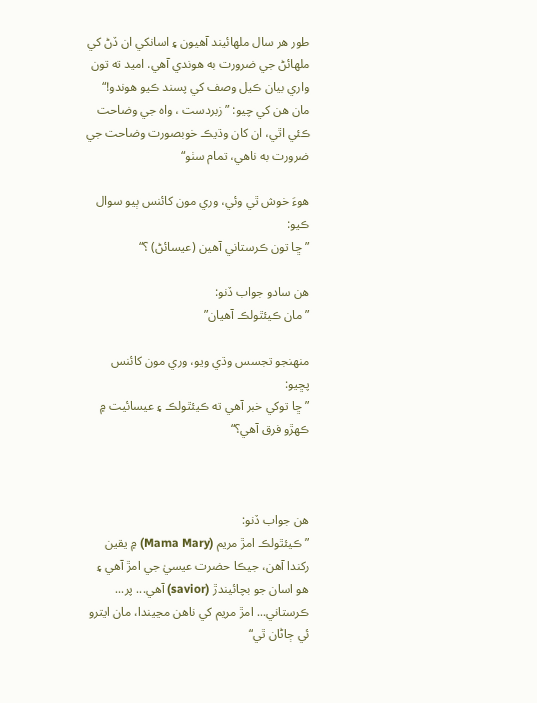طور هر سال ملهائيند آهيون ۽ اسانکي ان ڏڻ کي ملهائڻ جي ضرورت به هوندي آهي. اميد ته تون واري بيان ڪيل وصف کي پسند ڪيو هوندو!“
مان هن کي چيو: ” زبردست ، واه جي وضاحت ڪئي اٿي، ان کان وڌيڪ خوبصورت وضاحت جي ضرورت به ناهي، تمام سٺو“

هوءَ خوش ٿي وئي، وري مون کائنس ٻيو سوال ڪيو:
”ڇا تون ڪرستاني آهين (عيسائڻ) ؟“

هن سادو جواب ڏنو:
”مان ڪيئٿولڪ آهيان”

منهنجو تجسس وڌي ويو، وري مون کائنس پڇيو:
”ڇا توکي خبر آهي ته ڪيئٿولڪ ۽ عيسائيت ۾ ڪهڙو فرق آهي؟“



هن جواب ڏنو:
”ڪيئٿولڪ امڙ مريم (Mama Mary) ۾ يقين رکندا آهن، جيڪا حضرت عيسيٰ جي امڙ آهي ۽ هو اسان جو بچائيندڙ (savior) آهي... پر... ڪرستاني... امڙ مريم کي ناهن مڃيندا، مان ايترو ئي ڄاڻان ٿي“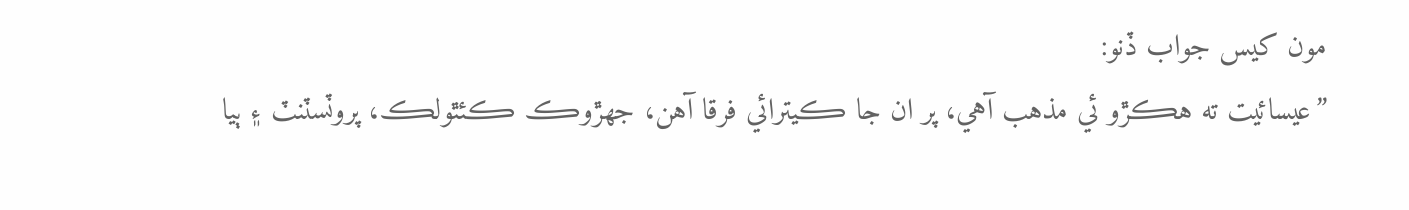مون کيس جواب ڏنو:
”عيسائيت ته هڪڙو ئي مذهب آهي، پر ان جا ڪيترائي فرقا آهن، جهڙوڪ ڪئٿولڪ، پروٽسٽنٽ ۽ ٻيا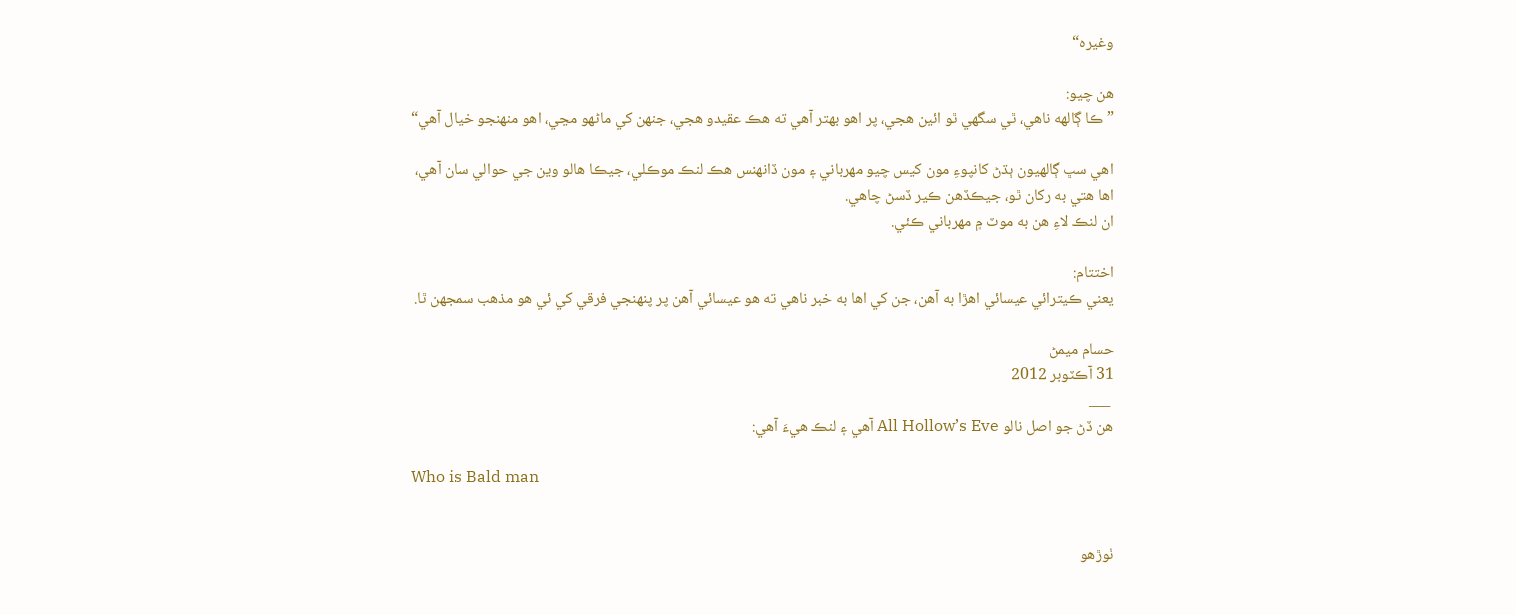وغيره“

هن چيو:
”ڪا ڳالهه ناهي، ٿي سگهي ٿو ائين هجي، پر اهو بهتر آهي ته هڪ عقيدو هجي، جنهن کي ماڻهو مڃي، اهو منهنجو خيال آهي“

اهي سڀ ڳالهيون ٻڌڻ کانپوءِ مون کيس چيو مهرباني ۽ مون ڏانهنس هڪ لنڪ موڪلي، جيڪا هالو وين جي حوالي سان آهي،
اها هتي به رکان ٿو، جيڪڏهن ڪير ڏسڻ چاهي.
ان لنڪ لاءِ هن به موٽ ۾ مهرباني ڪئي.

اختتام:
يعني ڪيترائي عيسائي اهڙا به آهن، جن کي اها به خبر ناهي ته هو عيسائي آهن پر پنهنجي فرقي کي ئي هو مذهب سمجهن ٿا.

حسام ميمڻ
31 آڪٽوبر 2012
 ___
هن ڏڻ جو اصل نالو All Hollow’s Eve آهي ۽ لنڪ هيءَ آهي:

Who is Bald man


ٺوڙهو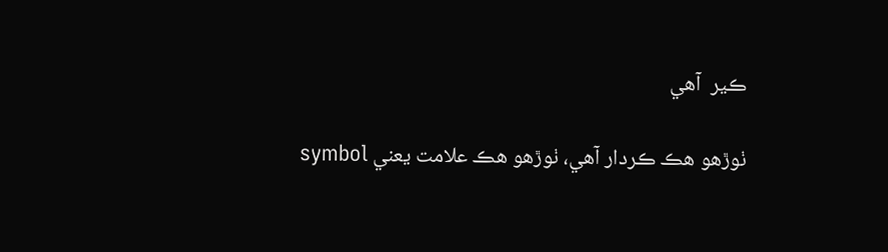ڪير  آهي

ٺوڙهو هڪ ڪردار آهي، ٺوڙهو هڪ علامت يعني symbol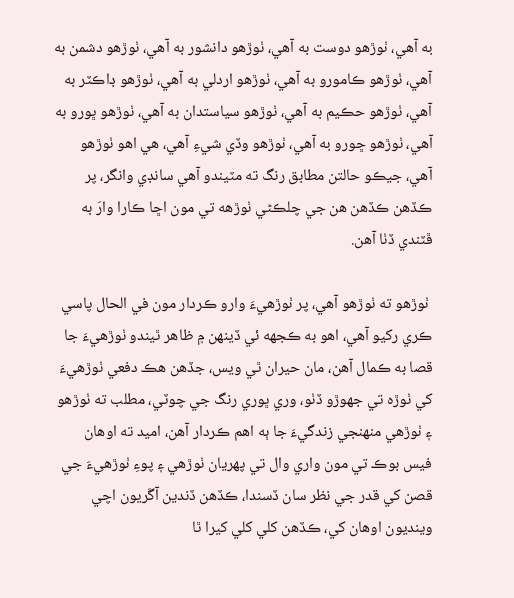به آهي، ٺوڙهو دوست به آهي، ٺوڙهو دانشور به آهي، ٺوڙهو دشمن به آهي، ٺوڙهو ڪامورو به آهي، ٺوڙهو اردلي به آهي، ٺوڙهو ڊاڪٽر به آهي، ٺوڙهو حڪيم به آهي، ٺوڙهو سياستدان به آهي، ٺوڙهو ڀورو به آهي، ٺوڙهو ڇورو به آهي، ٺوڙهو وڏي شيءِ آهي، هي اهو ٺوڙهو آهي، جيڪو حالتن مطابق رنگ ته مٽيندو آهي سانڊي وانگر، پر ڪڏهن ڪڏهن هن جي چلڪڻي ٺوڙهه تي مون اڇا ڪارا وارَ به ڦٽندي ڏٺا آهن.

 ٺوڙهو ته ٺوڙهو آهي، پر ٺوڙهيءَ وارو ڪردار مون في الحال پاسي ڪري رکيو آهي، اهو به ڪجهه ئي ڏينهن ۾ ظاهر ٿيندو ٺوڙهيءَ جا قصا به ڪمال آهن، مان حيران ٿي ويس، جڏهن هڪ دفعي ٺوڙهيءَ کي ٺوڙه تي جهوڙو ڏٺو، وري ڀوري رنگ جي چوٽي، مطلب ته ٺوڙهو ۽ ٺوڙهي منهنجي زندگيءَ جا ٻه اهم ڪردار آهن، اميد ته اوهان فيس بوڪ تي مون واري وال تي پهريان ٺوڙهي ۽ پوءِ ٺوڙهيءَ جي قصن کي قدر جي نظر سان ڏسندا، ڪڏهن ڏندين آڱريون اچي وينديون اوهان کي، ڪڏهن کلي کلي کيرا ٿا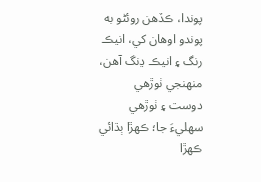پوندا، ڪڏهن روئڻو به پوندو اوهان کي، انيڪ رنگ ۽ انيڪ ڍنگ آهن، منهنجي ٺوڙهي دوست ۽ ٺوڙهي سهليءَ جا؛ ڪهڙا ٻڌائي ڪهڙا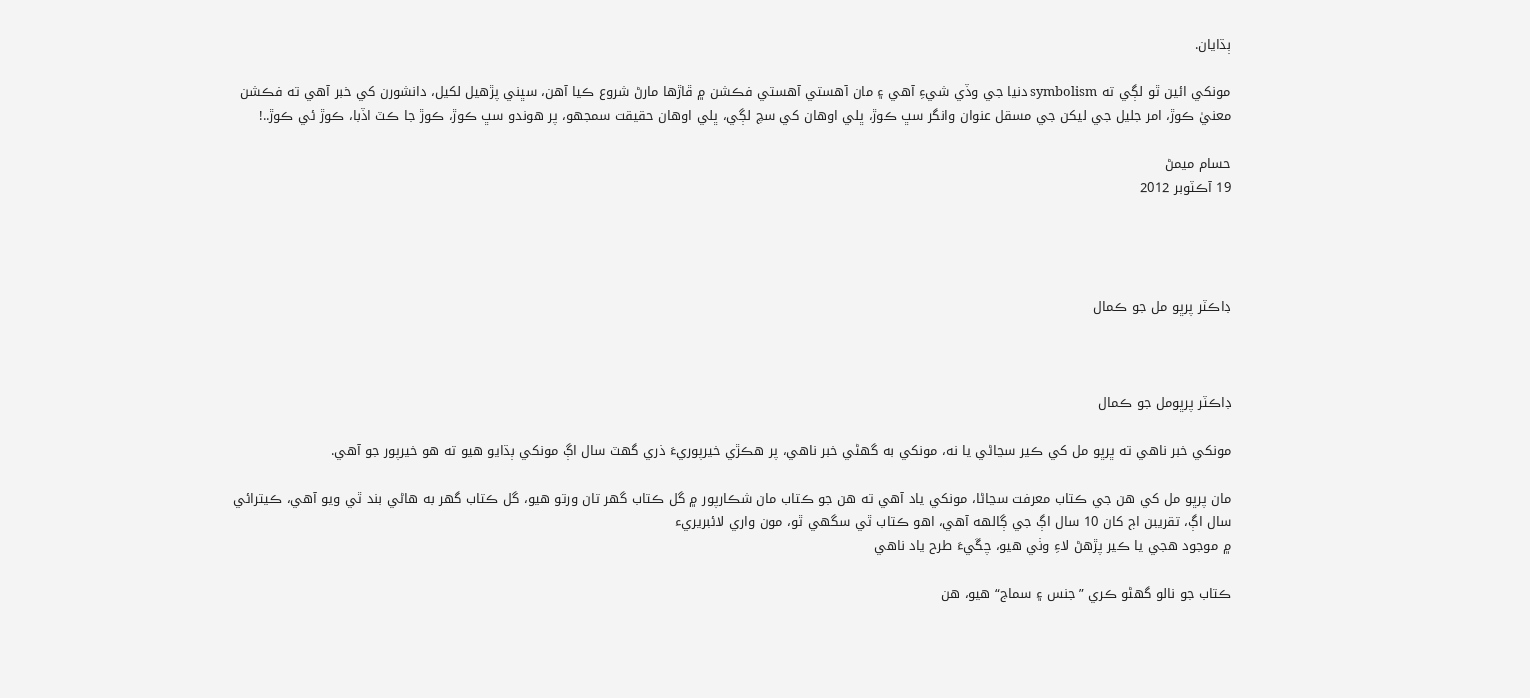ٻڌايان.

مونکي ائين ٿو لڳي ته symbolism دنيا جي وڏي شيءِ آهي ۽ مان آهستي آهستي فڪشن ۾ ڦاڙها مارڻ شروع ڪيا آهن، سڀني پڙهيل لکيل، دانشورن کي خبر آهي ته فڪشن معنيٰ ڪوڙ، امر جليل جي ليکن جي مسقل عنوان وانگر سڀ ڪوڙ، ڀلي اوهان کي سچ لڳي، ڀلي اوهان حقيقت سمجهو، پر هوندو سڀ ڪوڙ، ڪوڙ جا ڪٽ اڏبا، ڪوڙ ئي ڪوڙ..!

حسام ميمڻ
19 آڪٽوبر 2012




ڊاڪٽر پرڀو مل جو ڪمال



ڊاڪٽر پرڀومل جو ڪمال

مونکي خبر ناهي ته ڀرڀو مل کي ڪير سڃاڻي يا نه، مونکي به گهڻي خبر ناهي، پر هڪڙي خيرپوريءَ ذري گهٽ سال اڳ مونکي ٻڌايو هيو ته هو خيرپور جو آهي.

مان پرڀو مل کي هن جي ڪتاب معرفت سڃاڻا، مونکي ياد آهي ته هن جو ڪتاب مان شڪارپور ۾ گل ڪتاب گهر تان ورتو هيو، گل ڪتاب گهر به هاڻي بند ٿي ويو آهي، ڪيترائي سال اڳ، تقريبن اڄ کان 10 سال اڳ جي ڳالهه آهي، اهو ڪتاب ٿي سگهي ٿو، مون واري لائبريريء
۾ موجود هجي يا ڪير پڙهڻ لاءِ وٺي هيو، چڱيءَ طرح ياد ناهي

ڪتاب جو نالو گهڻو ڪري ”جنس ۽ سماج“ هيو، هن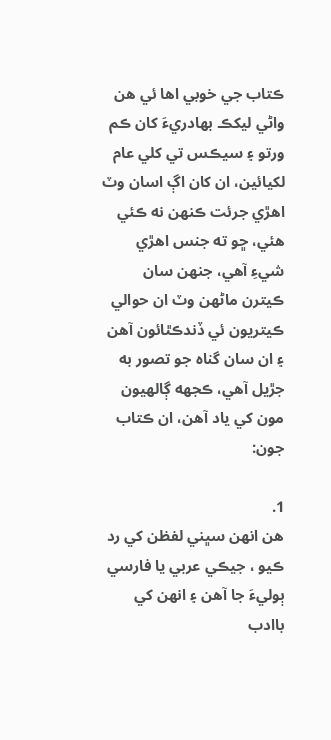ڪتاب جي خوبي اها ئي هن واڻي ليکڪ بهادريءَ کان ڪم ورتو ۽ سيڪس تي کلي عام لکيائين، ان کان اڳ اسان وٽ اهڙي جرئت ڪنهن نه ڪئي هئي، ڇو ته جنس اهڙي شيءِ آهي، جنهن سان ڪيترن ماڻهن وٽ ان حوالي ڪيتريون ئي ڏندڪٿائون آهن ۽ ان سان گناه جو تصور به جڙيل آهي، ڪجهه ڳالهيون مون کي ياد آهن، ان ڪتاب جون:

1.
هن انهن سڀني لفظن کي رد ڪيو ، جيڪي عربي يا فارسي ٻوليءَ جا آهن ۽ انهن کي باادب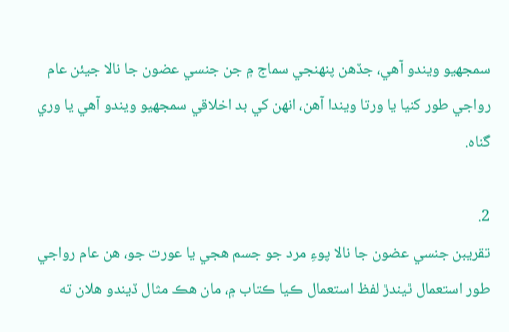سمجهيو ويندو آهي، جڏهن پنهنجي سماج ۾ جن جنسي عضون جا نالا جيئن عام رواجي طور کنيا يا ورتا ويندا آهن، انهن کي بد اخلاقي سمجهيو ويندو آهي يا وري گناه.

2.
تقريبن جنسي عضون جا نالا پوءِ مرد جو جسم هجي يا عورت جو، هن عام رواجي طور استعمال ٿيندڙ لفظ استعمال ڪيا ڪتاب ۾، مان هڪ مثال ڏيندو هلان ته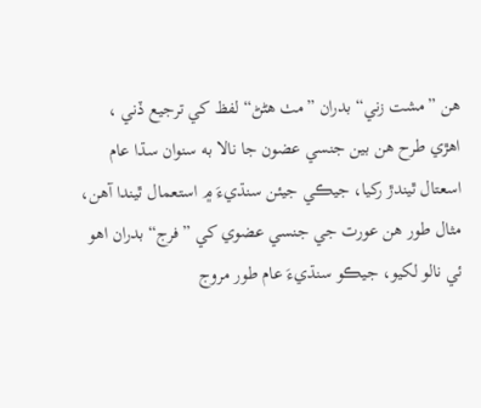هن ”مشت زني“ بدران ”مٺ هڻڻ“ لفظ کي ترجيع ڏني ، اهڙي طرح هن بين جنسي عضون جا نالا به سنوان سڌا عام اسعتال ٿيندڙ رکيا، جيڪي جيئن سنڌيءَ ۾ استعمال ٿيندا آهن، مثال طور هن عورت جي جنسي عضوي کي ”فرج“ بدران اهو ئي نالو لکيو، جيڪو سنڌيءَ عام طور مروج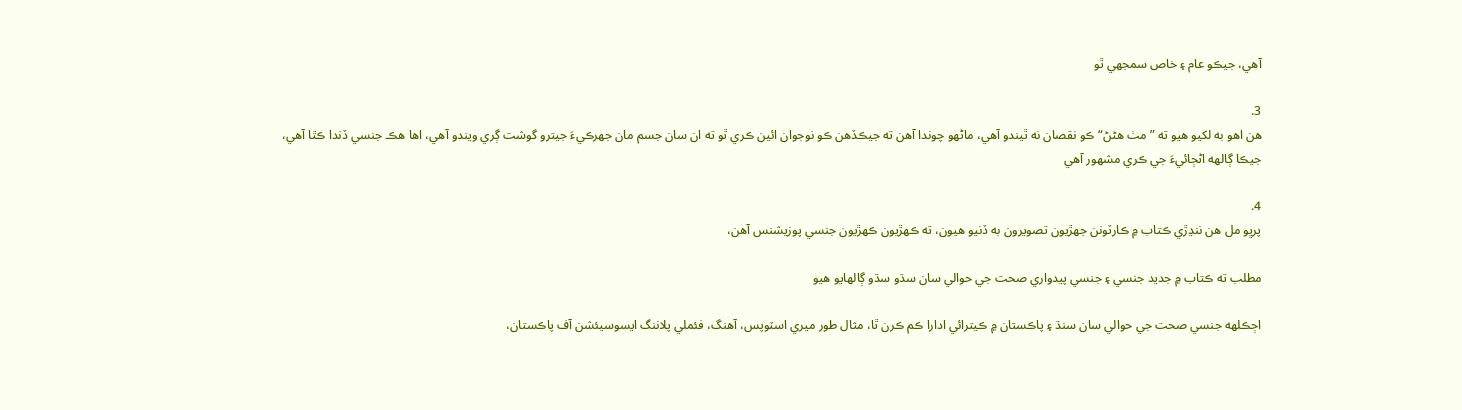آهي، جيڪو عام ۽ خاص سمجهي ٿو

3.
هن اهو به لکيو هيو ته ”مٺ هڻڻ“ ڪو نقصان نه ٿيندو آهي، ماڻهو چوندا آهن ته جيڪڏهن ڪو نوجوان ائين ڪري ٿو ته ان سان جسم مان جهرڪيءَ جيترو گوشت ڳري ويندو آهي، اها هڪ جنسي ڏندا ڪٿا آهي، جيڪا ڳالهه اڻڄائيءَ جي ڪري مشهور آهي

4.
پرڀو مل هن ننڍڙي ڪتاب ۾ ڪارٽونن جهڙيون تصويرون به ڏنيو هيون، ته ڪهڙيون ڪهڙيون جنسي پوزيشنس آهن،

مطلب ته ڪتاب ۾ جديد جنسي ۽ جنسي پيدواري صحت جي حوالي سان سڌو سڌو ڳالهايو هيو

اڄڪلهه جنسي صحت جي حوالي سان سنڌ ۽ پاڪستان ۾ ڪيترائي ادارا ڪم ڪرن ٿا، مثال طور ميري اسٽوپس، آهنگ، فئملي پلاننگ ايسوسيئشن آف پاڪستان،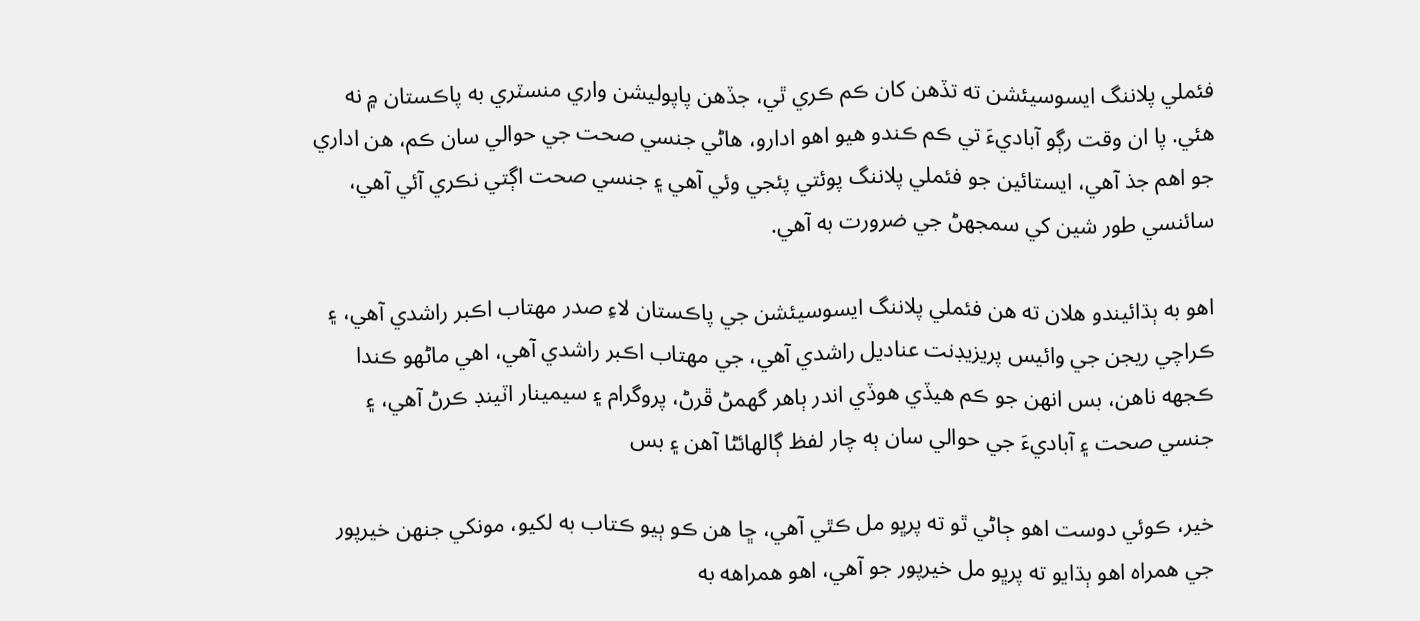فئملي پلاننگ ايسوسيئشن ته تڏهن کان ڪم ڪري ٿي، جڏهن پاپوليشن واري منسٽري به پاڪستان ۾ نه هئي. پا ان وقت رڳو آباديءَ تي ڪم ڪندو هيو اهو ادارو، هاڻي جنسي صحت جي حوالي سان ڪم، هن اداري جو اهم جذ آهي، ايستائين جو فئملي پلاننگ پوئتي پئجي وئي آهي ۽ جنسي صحت اڳتي نڪري آئي آهي، سائنسي طور شين کي سمجهڻ جي ضرورت به آهي.

اهو به ٻڌائيندو هلان ته هن فئملي پلاننگ ايسوسيئشن جي پاڪستان لاءِ صدر مهتاب اڪبر راشدي آهي، ۽ ڪراچي ريجن جي وائيس پريزيڊنت عناديل راشدي آهي، جي مهتاب اڪبر راشدي آهي، اهي ماڻهو ڪندا ڪجهه ناهن، بس انهن جو ڪم هيڏي هوڏي اندر ٻاهر گهمڻ ڦرڻ، پروگرام ۽ سيمينار اٽينڊ ڪرڻ آهي، ۽ جنسي صحت ۽ آباديءَ جي حوالي سان ٻه چار لفظ ڳالهائڻا آهن ۽ بس

خير، ڪوئي دوست اهو ڄاڻي ٿو ته پرڀو مل ڪٿي آهي، ڇا هن ڪو ٻيو ڪتاب به لکيو، مونکي جنهن خيرپور جي همراه اهو ٻڌايو ته پرڀو مل خيرپور جو آهي، اهو همراهه به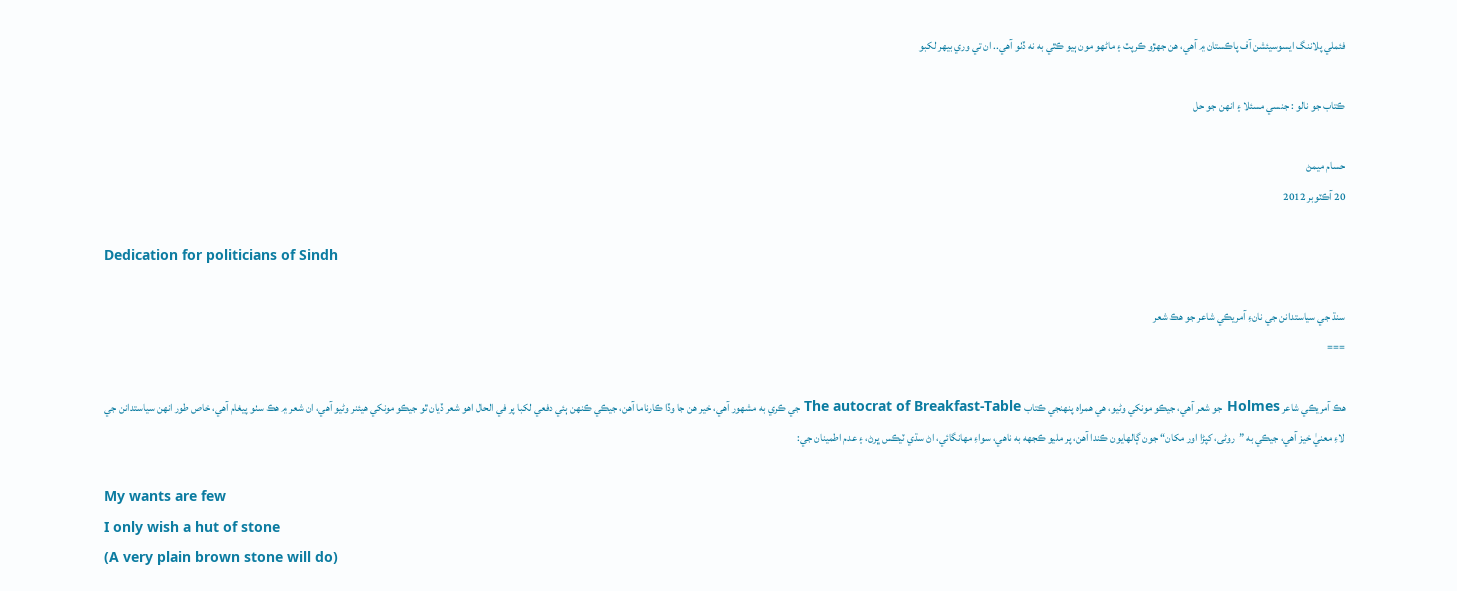فئملي پلاننگ ايسوسيئشن آف پاڪستان ۾ آهي، هن جهڙو ڪرپٽ ۽ ماڻهو مون ٻيو ڪٿي به نه ڏٺو آهي.. ان تي وري بيهر لکبو

ڪتاب جو نالو : جنسي مسئلا ۽ انهن جو حل

حسام ميمڻ
20 آڪٽوبر 2012

Dedication for politicians of Sindh

سنڌ جي سياستدانن جي نانءِ آمريڪي شاعر جو هڪ شعر
===

هڪ آمريڪي شاعر Holmes جو شعر آهي، جيڪو مونکي وڻيو، هي همراه پنهنجي ڪتاب The autocrat of Breakfast-Table جي ڪري به مشهور آهي، خير هن جا وڏا ڪارناما آهن، جيڪي ڪنهن ٻئي دفعي لکبا پر في الحال اهو شعر ڏيان ٿو جيڪو مونکي هيئنر وڻيو آهي، ان شعر ۾ هڪ سٺو پيغام آهي، خاص طور انهن سياستدانن جي لاءِ معنيٰ خيز آهي، جيڪي به ”روٹی، کپڑا اور مکان“ جون ڳالهايون ڪندا آهن، پر مليو ڪجهه به ناهي، سواءِ مهانگائي، اڻ سڌي ٽيڪس ڀرڻ، ۽ عدم اطمينان جي:

My wants are few
I only wish a hut of stone
(A very plain brown stone will do)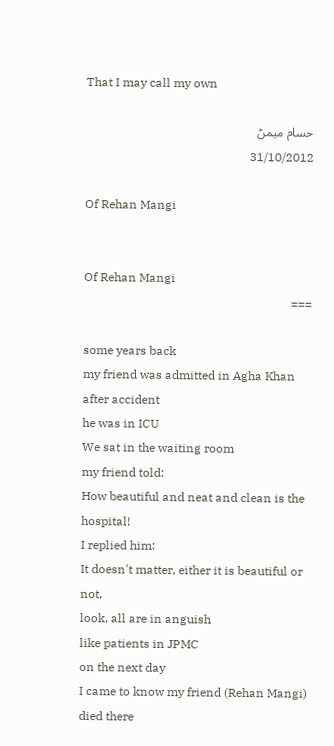That I may call my own

حسام ميمڻ
31/10/2012

Of Rehan Mangi


Of Rehan Mangi
===

some years back
my friend was admitted in Agha Khan after accident
he was in ICU
We sat in the waiting room
my friend told:
How beautiful and neat and clean is the hospital!
I replied him:
It doesn't matter, either it is beautiful or not,
look, all are in anguish
like patients in JPMC
on the next day
I came to know my friend (Rehan Mangi)
died there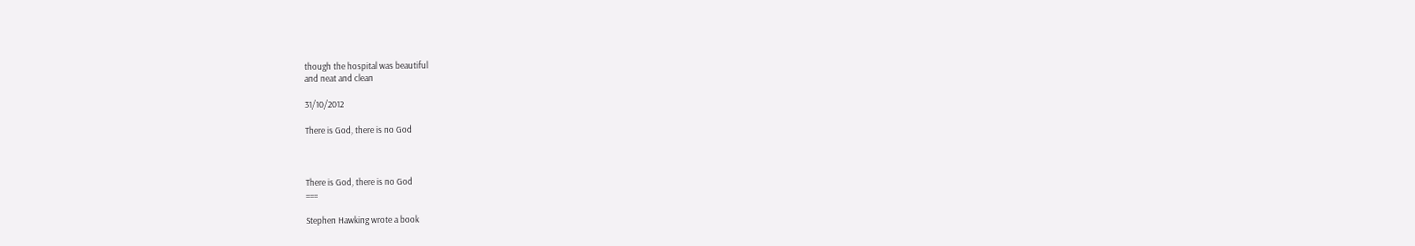though the hospital was beautiful
and neat and clean

31/10/2012

There is God, there is no God



There is God, there is no God
===

Stephen Hawking wrote a book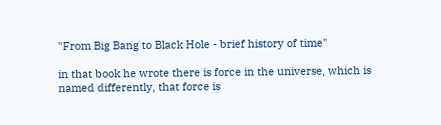"From Big Bang to Black Hole - brief history of time"

in that book he wrote there is force in the universe, which is named differently, that force is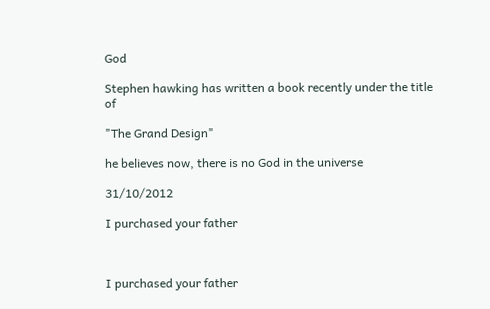God

Stephen hawking has written a book recently under the title of

"The Grand Design"

he believes now, there is no God in the universe

31/10/2012

I purchased your father



I purchased your father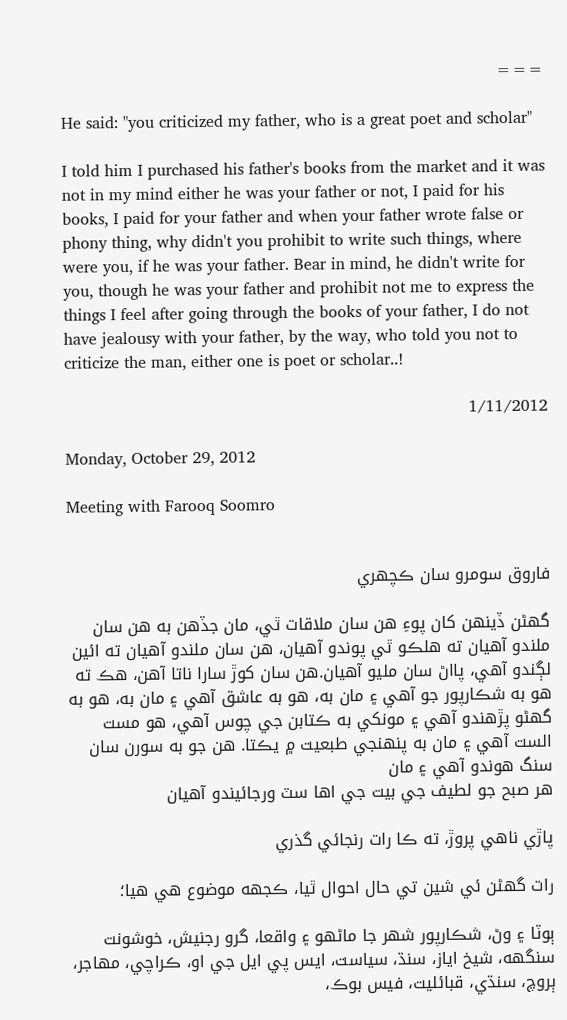===

He said: "you criticized my father, who is a great poet and scholar"

I told him I purchased his father's books from the market and it was not in my mind either he was your father or not, I paid for his books, I paid for your father and when your father wrote false or phony thing, why didn't you prohibit to write such things, where were you, if he was your father. Bear in mind, he didn't write for you, though he was your father and prohibit not me to express the things I feel after going through the books of your father, I do not have jealousy with your father, by the way, who told you not to criticize the man, either one is poet or scholar..!

1/11/2012

Monday, October 29, 2012

Meeting with Farooq Soomro


فاروق سومرو سان ڪچهري

گهڻن ڏينهن کان پوءِ هن سان ملاقات ٿي، مان جڏهن به هن سان ملندو آهيان ته هلڪو ٿي پوندو آهيان، هن سان ملندو آهيان ته ائين لڳندو آهي، پااڻ سان مليو آهيان.هن سان کوڙ سارا ناتا آهن، هڪ ته هو به شڪارپور جو آهي ۽ مان به، هو به عاشق آهي ۽ مان به، هو به گهڻو پڙهندو آهي ۽ مونکي به ڪتابن جي چوس آهي، هو مست الست آهي ۽ مان به پنهنجي طبعيت ۾ يڪتا. هن جو به سورن سان سنگ هوندو آهي ۽ مان
هر صبح جو لطيف جي بيت جي اها سٽ ورجائيندو آهيان

پاڙي ناهي پروڙ، ته ڪا رات رنجائي گذري

رات گهڻن ئي شين تي حال احوال ٿيا، ڪجهه موضوع هي هيا؛

ٻوٽا ۽ وڻ، شڪارپور شهر جا ماڻهو ۽ واقعا، گرو رجنيش، خوشونت سنگهه، شيخ اياز، سنڌ، سياست، ايس پي ايل جي او، ڪراچي، مهاجر، ٻروچ، سنڌي، قبائليت، فيس بوڪ،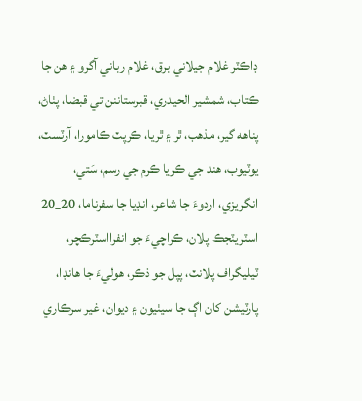ڊاڪٽر غلام جيلاني برق، غلام رباني آگرو ۽ هن جا ڪتاب، شمشير الحيدري، قبرستاننن تي قبضا، پٺاڻ، پناهه گير، مذهب، ٿر ۽ ٿريا، ڪرپٽ ڪامورا، آرٽسٽ، يوٽيوب، هند جي ڪريا ڪرم جي رسم، سَتي، انگريزي، اردوءَ جا شاعر، انڊيا جا سفرناما، 20_20 اسٽريٽجڪ پلان، ڪراچيءَ جو انفرااسٽرڪچر، ٽيليگراف پلانٽ، پپل جو ذڪر، هوليءَ جا هانڊا، پارٽيشن کان اڳ جا سيٺيون ۽ ديوان، غير سرڪاري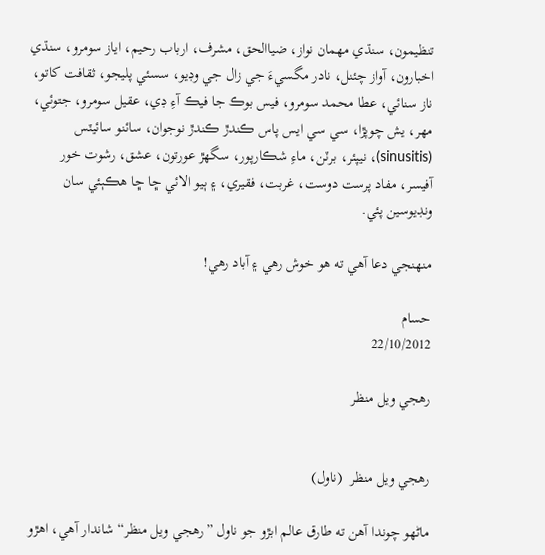تنظيمون، سنڌي مهمان نواز، ضياالحق، مشرف، ارباب رحيم، اياز سومرو، سنڌي اخبارون، آواز چئنل، نادر مگسيءَ جي زال جي وڊيو، سسئي پليجو، ثقافت کاتو، ناز سنائي، عطا محمد سومرو، فيس بوڪ جا فيڪ آءِ ڊي، عقيل سومرو، جتوئي، مهر، يش چوپڙا، سي سي ايس پاس ڪندڙ ڪندڙ نوجوان، سائنو سائيٽس (sinusitis)، نيپئر، برٽن، ماءِ شڪارپور، سگهڙ عورتون، عشق، رشوت خور آفيسر، مفاد پرست دوست، غربت، فقيري، ۽ ٻيو الائي ڇا ڇا هڪٻئي سان ونڊيوسين پئي.

منهنجي دعا آهي ته هو خوش رهي ۽ آباد رهي!

حسام
22/10/2012

رهجي ويل منظر


رهجي ويل منظر  (ناول)

ماڻهو چوندا آهن ته طارق عالم ابڙو جو ناول ”رهجي ويل منظر“ شاندار آهي، اهڙو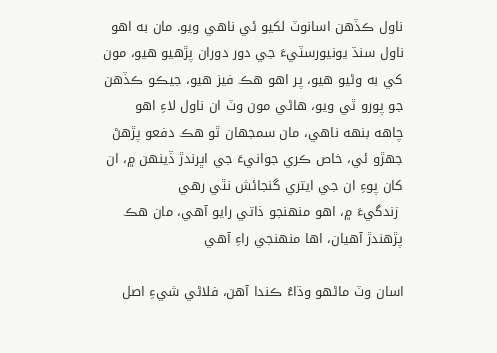ناول ڪڏهن اسانوٽ لکيو ئي ناهي ويو. مان به اهو ناول سنڌ يونيورسٽيءَ جي دور دوران پڙهيو هيو، مون کي به وڻيو هيو، پر اهو هڪ فيز هيو، جيڪو ڪڏهن جو پورو ٿي ويو، هاڻي مون وٽ ان ناول لاءِ اهو چاهه بنهه ناهي، مان سمجهان ٿو هڪ دفعو پڙهڻ جهڙو ئي، خاص ڪري جوانيءَ جي اڀرندڙ ڏينهن ۾، ان کان پوءِ ان جي ايتري گنجائش نٿي رهي
 زندگيءَ ۾، اهو منهنجو ذاتي رايو آهي، مان هڪ پڙهندڙ آهيان، اها منهنجي راءِ آهي

اسان وٽ ماڻهو وڌاءُ ڪندا آهن، فلاڻي شيءِ اصل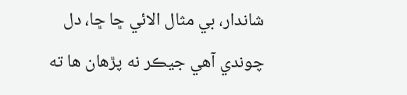شاندار، بي مثال الائي ڇا ڇا، دل چوندي آهي جيڪر نه پڙهان ها ته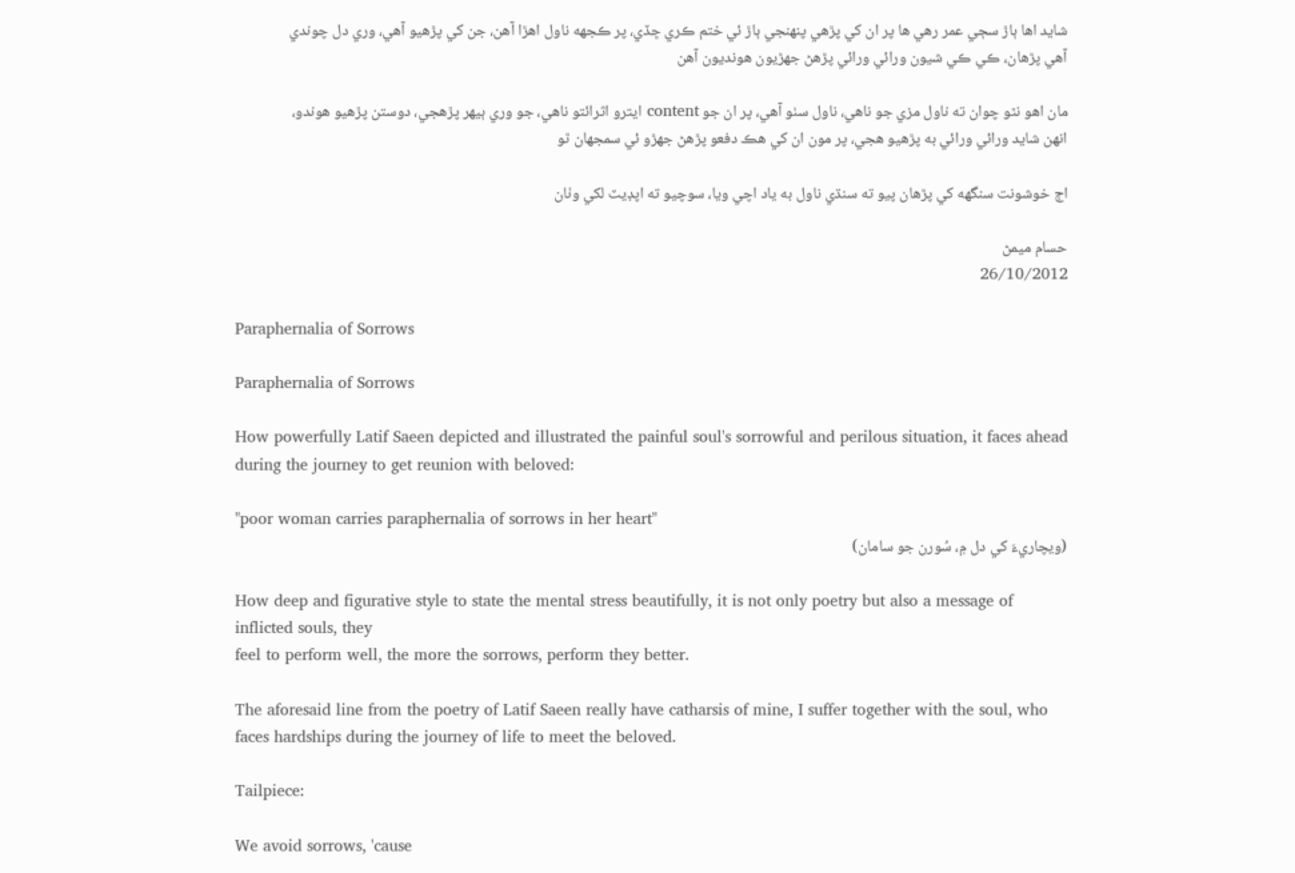شايد اها ٻاڙ سڄي عمر رهي ها پر ان کي پڙهي پنهنجي ٻاڙ ئي ختم ڪري ڇڏي، پر ڪجهه ناول اهڙا آهن، جن کي پڙهيو آهي، وري دل چوندي آهي پڙهان، ڪي ڪي شيون ورائي ورائي پڙهڻ جهڙيون هونديون آهن

مان اهو نٿو چوان ته ناول مزي جو ناهي، ناول سٺو آهي، پر ان جو content ايترو اثرائتو ناهي، جو وري ٻيهر پڙهجي، دوستن پڙهيو هوندو، انهن شايد ورائي ورائي به پڙهيو هجي، پر مون ان کي هڪ دفعو پڙهڻ جهڙو ئي سمجهان ٿو

اڄ خوشونت سنگهه کي پڙهان پيو ته سنڌي ناول به ياد اچي ويا، سوچيو ته اپڊيٽ لکي وٺان

حسام ميمڻ
26/10/2012

Paraphernalia of Sorrows

Paraphernalia of Sorrows

How powerfully Latif Saeen depicted and illustrated the painful soul's sorrowful and perilous situation, it faces ahead during the journey to get reunion with beloved:

"poor woman carries paraphernalia of sorrows in her heart"
(ويچاريءَ کي دل ۾، سُورن جو سامان)

How deep and figurative style to state the mental stress beautifully, it is not only poetry but also a message of inflicted souls, they
feel to perform well, the more the sorrows, perform they better.

The aforesaid line from the poetry of Latif Saeen really have catharsis of mine, I suffer together with the soul, who faces hardships during the journey of life to meet the beloved.

Tailpiece:

We avoid sorrows, 'cause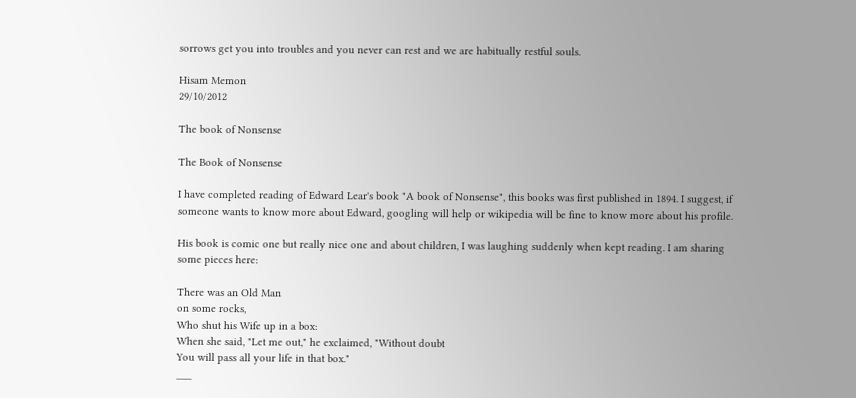sorrows get you into troubles and you never can rest and we are habitually restful souls.

Hisam Memon
29/10/2012

The book of Nonsense

The Book of Nonsense

I have completed reading of Edward Lear's book "A book of Nonsense", this books was first published in 1894. I suggest, if someone wants to know more about Edward, googling will help or wikipedia will be fine to know more about his profile.

His book is comic one but really nice one and about children, I was laughing suddenly when kept reading. I am sharing some pieces here:

There was an Old Man
on some rocks,
Who shut his Wife up in a box:
When she said, "Let me out," he exclaimed, "Without doubt
You will pass all your life in that box."
___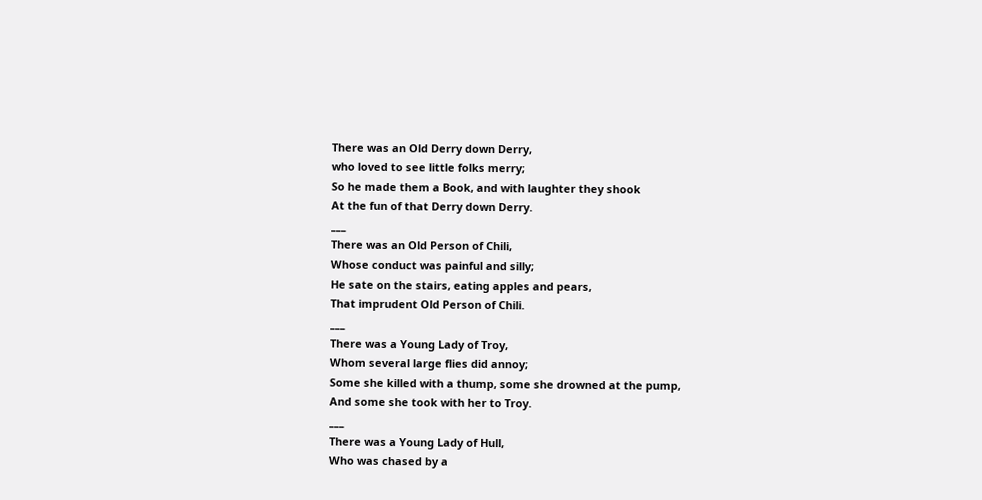There was an Old Derry down Derry,
who loved to see little folks merry;
So he made them a Book, and with laughter they shook
At the fun of that Derry down Derry.
___
There was an Old Person of Chili,
Whose conduct was painful and silly;
He sate on the stairs, eating apples and pears,
That imprudent Old Person of Chili.
___
There was a Young Lady of Troy,
Whom several large flies did annoy;
Some she killed with a thump, some she drowned at the pump,
And some she took with her to Troy.
___
There was a Young Lady of Hull,
Who was chased by a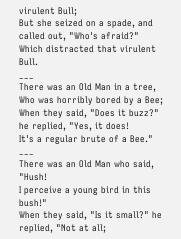virulent Bull;
But she seized on a spade, and called out, "Who's afraid?"
Which distracted that virulent Bull.
___
There was an Old Man in a tree,
Who was horribly bored by a Bee;
When they said, "Does it buzz?" he replied, "Yes, it does!
It's a regular brute of a Bee."
___
There was an Old Man who said, "Hush!
I perceive a young bird in this bush!"
When they said, "Is it small?" he replied, "Not at all;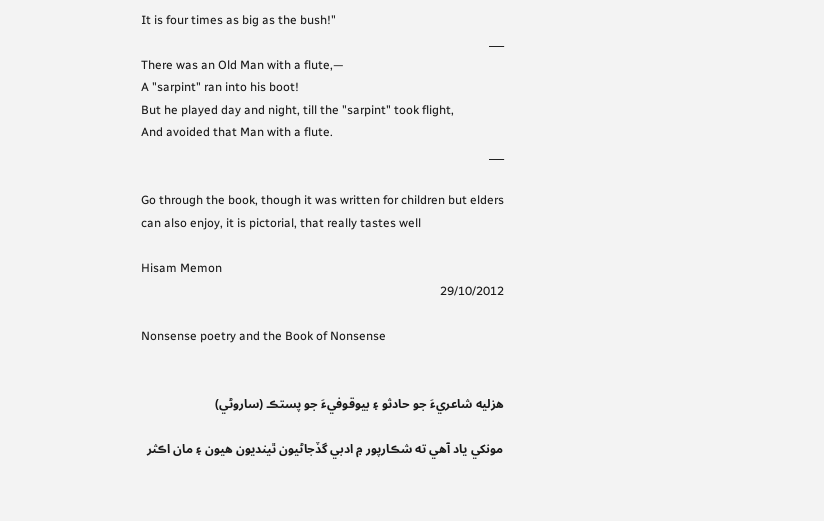It is four times as big as the bush!"
___
There was an Old Man with a flute,—
A "sarpint" ran into his boot!
But he played day and night, till the "sarpint" took flight,
And avoided that Man with a flute.
___

Go through the book, though it was written for children but elders can also enjoy, it is pictorial, that really tastes well

Hisam Memon
29/10/2012

Nonsense poetry and the Book of Nonsense


هزليه شاعريءَ جو حادثو ۽ بيوقوفيءَ جو پستڪ (ساروڻي)

مونکي ياد آهي ته شڪارپور ۾ ادبي گڏجاڻيون ٿينديون هيون ۽ مان اڪثر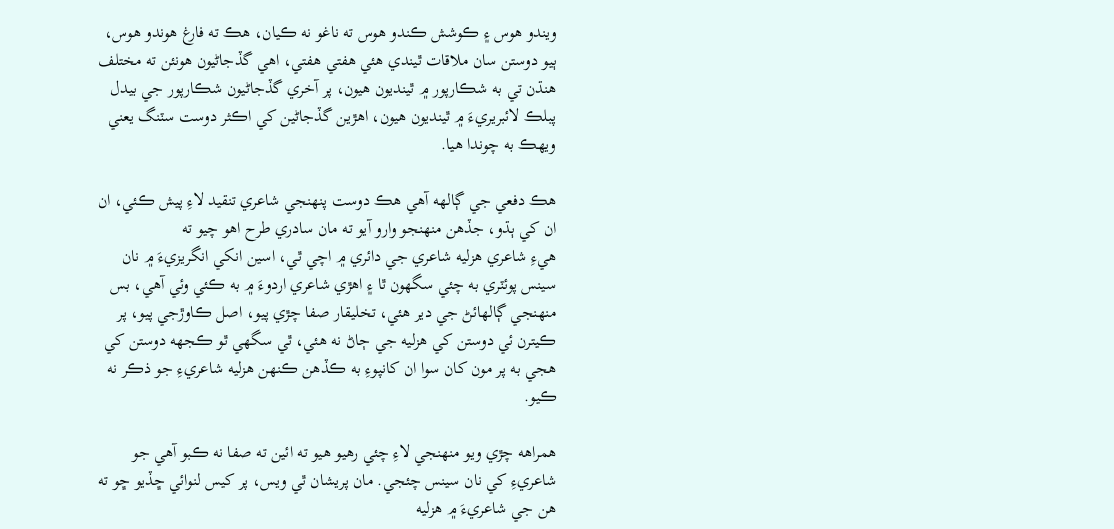ويندو هوس ۽ ڪوشش ڪندو هوس ته ناغو نه ڪيان، هڪ ته فارغ هوندو هوس، ٻيو دوستن سان ملاقات ٿيندي هئي هفتي هفتي، اهي گڏجاڻيون هونئن ته مختلف هنڌن تي به شڪارپور ۾ ٿينديون هيون، پر آخري گڏجاڻيون شڪارپور جي بيدل پبلڪ لائبريريءَ ۾ ٿينديون هيون، اهڙين گڏجاڻين کي اڪثر دوست سٽنگ يعني ويهڪ به چوندا هيا.

هڪ دفعي جي ڳالهه آهي هڪ دوست پنهنجي شاعري تنقيد لاءِ پيش ڪئي، ان ان کي ٻڌو، جڏهن منهنجو وارو آيو ته مان سادري طرح اهو چيو ته
هيءِ شاعري هزليه شاعري جي دائري ۾ اچي ٿي، اسين انکي انگريزيءَ ۾ نان سينس پوئٽري به چئي سگهون ٿا ۽ اهڙي شاعري اردوءَ ۾ به ڪئي وئي آهي، بس منهنجي ڳالهائڻ جي دير هئي، تخليقار صفا چڙي پيو، اصل ڪاوڙجي پيو، پر ڪيترن ئي دوستن کي هزليه جي ڄاڻ نه هئي، ٿي سگهي ٿو ڪجهه دوستن کي هجي به پر مون کان سوا ان کانپوءِ به ڪڏهن ڪنهن هزليه شاعريءِ جو ذڪر نه ڪيو.

همراهه چڙي ويو منهنجي لاءِ چئي رهيو هيو ته ائين ته صفا نه ڪبو آهي جو شاعريءِ کي نان سينس چئجي. مان پريشان ٿي ويس، پر کيس لنوائي ڇڏيو ڇو ته هن جي شاعريءَ ۾ هزليه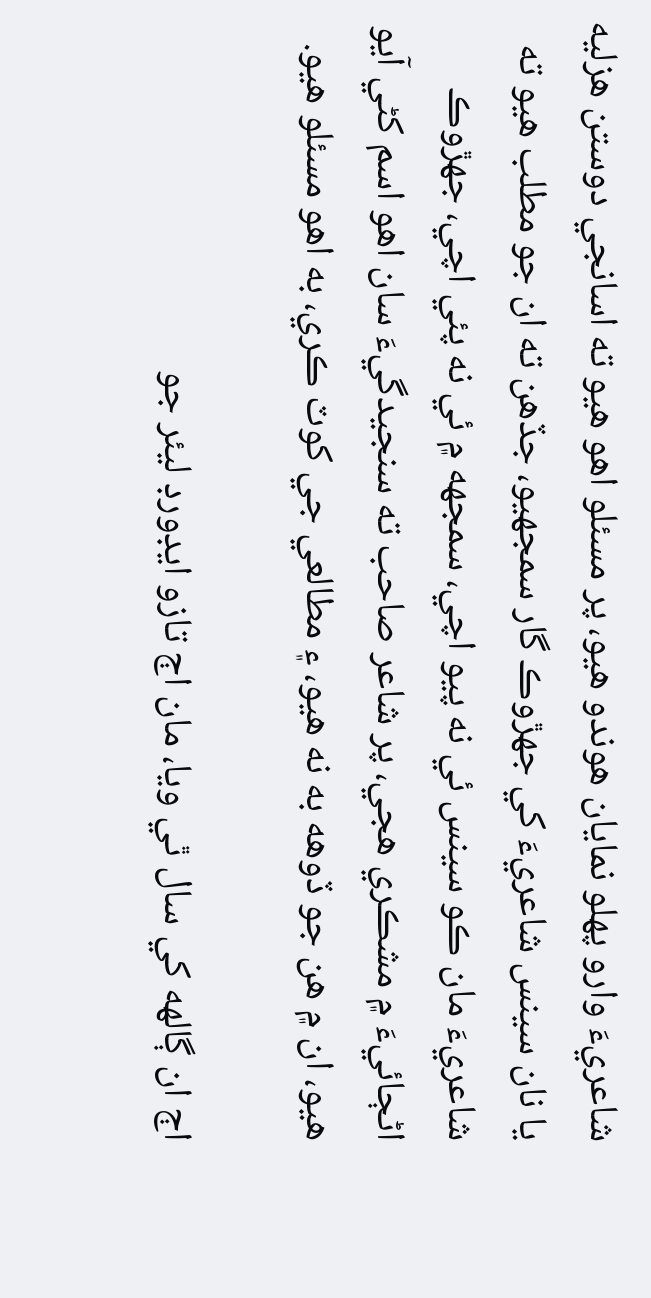شاعريءَ وارو پهلو نمايان هوندو هيو، پر مسئلو اهو هيو ته اسانجي دوستن هزليه يا نان سينس شاعريءَ کي جهڙوڪ گار سمجهيو، جڏهن ته ان جو مطلب هيو ته شاعريءَ مان ڪو سينس ئي نه پيو اچي، سمجهه ۾ ئي نه پئي اچي، جهڙوڪ اڻڄائيءَ ۾ مشڪري هجي، پر شاعر صاحب ته سنجيدگيءَ سان اهو اسم کڻي آيو هيو، ان ۾ هن جو ڏوهه به نه هيو، ۽ مطالعي جي کوٽ ڪري، به اهو مسئلو هيو.

اڄ ان ڳالهه کي سال ٿي ويا، مان اڄ تازو ايڊورڊ ليئر جو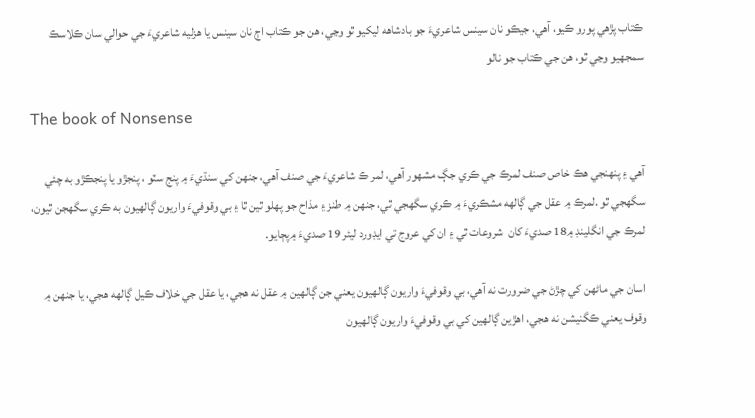ڪتاب پڙهي پورو ڪيو، آهي، جيڪو نان سينس شاعريءَ جو بادشاهه ليکيو ٿو وڃي، هن جو ڪتاب اڄ نان سينس يا هزليه شاعريءَ جي حوالي سان ڪلاسڪ سمجهيو وڃي ٿو، هن جي ڪتاب جو نالو

The book of Nonsense

آهي ۽ پنهنجي هڪ خاص صنف لمرڪ جي ڪري جڳ مشهور آهي، لمر ڪ شاعريءَ جي صنف آهي، جنهن کي سنڌيءَ ۾ پنج سٽو ، پنجڙو يا پنجڪڙو به چئي سگهجي ٿو .لمرڪ ۾ عقل جي ڳالهه مشڪريءَ ۾ ڪري سگهجي ٿي، جنهن ۾ طنز ۽ مذاح جو پهلو ٿين ٿا ۽ بي وقوفيءَ واريون ڳالهيون به ڪري سگهجن ٿيون، لمرڪ جي انگلينڊ ۾18 صديءَ کان  شروعات ٿي ۽ ان کي عروج تي ايڊورد ليئر 19 صديءَ ۾پڄايو.

اسان جي ماڻهن کي چڙڻ جي ضرورت نه آهي، بي وقوفيءَ واريون ڳالهيون يعني جن ڳالهين ۾ عقل نه هجي، يا عقل جي خلاف ڪيل ڳالهه هجي، يا جنهن ۾ وقوف يعني ڪگنيشن نه هجي، اهڙين ڳالهين کي بي وقوفيءَ واريون ڳالهيون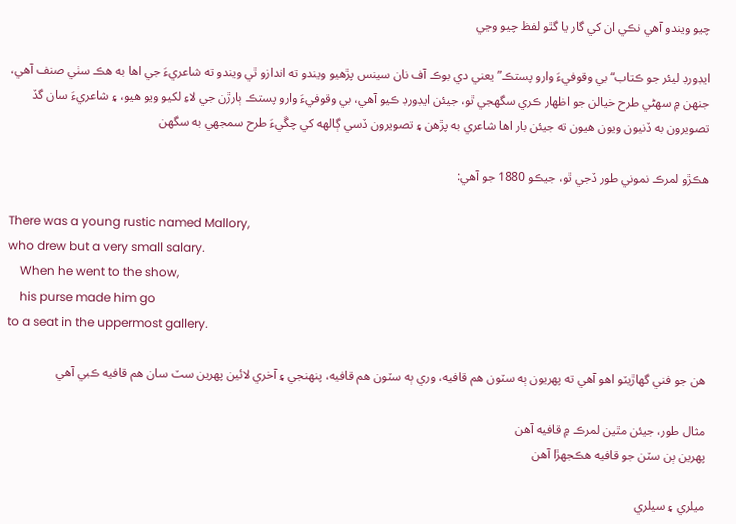چيو ويندو آهي نڪي ان کي گار يا گٿو لفظ چيو وڃي

ايڊورڊ ليئر جو ڪتاب“ بي وقوفيءَ وارو پستڪ” يعني دي بوڪ آف نان سينس پڙهيو ويندو ته اندازو ٿي ويندو ته شاعريءَ جي اها به هڪ سٺي صنف آهي، جنهن ۾ سهڻي طرح خيالن جو اظهار ڪري سگهجي ٿو، جيئن ايڊورڊ ڪيو آهي، بي وقوفيءَ وارو پستڪ ٻارڙن جي لاءِ لکيو ويو هيو، ۽ شاعريءَ سان گڏ تصويرون به ڏنيون ويون هيون ته جيئن بار اها شاعري به پڙهن ۽ تصويرون ڏسي ڳالهه کي چڱيءَ طرح سمجهي به سگهن

هڪڙو لمرڪ نموني طور ڏجي ٿو، جيڪو 1880 جو آهي:

There was a young rustic named Mallory,
who drew but a very small salary.
    When he went to the show,
    his purse made him go
to a seat in the uppermost gallery.

هن جو فني گهاڙيٽو اهو آهي ته پهريون ٻه سٽون هم قافيه، وري ٻه سٽون هم قافيه، پنهنجي ۽ آخري لائين پهرين سٽ سان هم قافيه ڪبي آهي

مثال طور، جيئن مٿين لمرڪ ۾ قافيه آهن
پهرين ٻن سٽن جو قافيه هڪجهڙا آهن

ميلري ۽ سيلري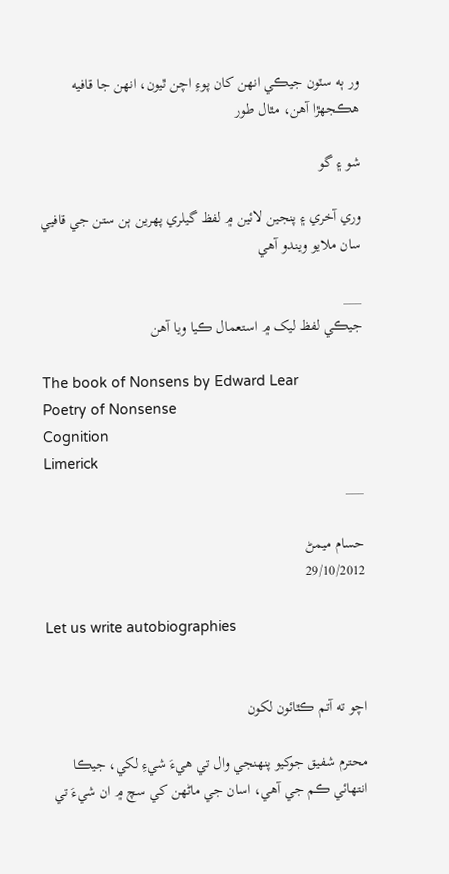ور ٻه سٽون جيڪي انهن کان پوءِ اچن ٿيون، انهن جا قافيه هڪجهڙا آهن، مٿال طور

شو ۽ گو

وري آخري ۽ پنجين لائين ۾ لفظ گيلري پهرين ٻن ستن جي قافيي سان ملايو ويندو آهي

___
جيڪي لفظ ليک ۾ استعمال ڪيا ويا آهن

The book of Nonsens by Edward Lear
Poetry of Nonsense
Cognition
Limerick
___

حسام ميمڻ
29/10/2012

Let us write autobiographies


اچو ته آتم ڪٿائون لکون

محترم شفيق جوکيو پنهنجي وال تي هيءَ شيءِ لکي، جيڪا انتهائي ڪم جي آهي، اسان جي ماڻهن کي سچ ۾ ان شيءَ تي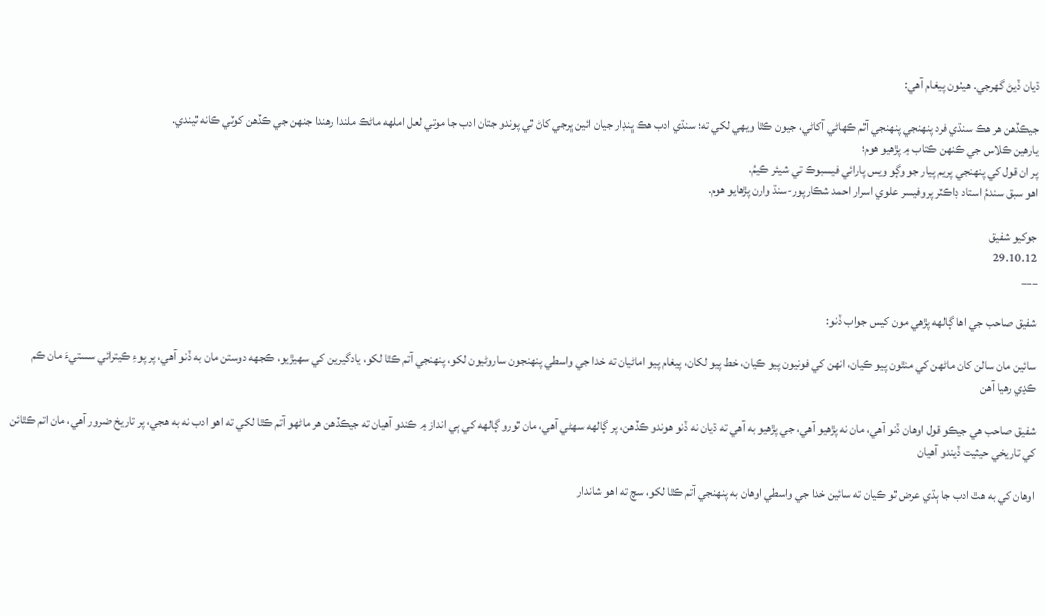ڌيان ڏيڻ گهرجي. هيٺون پيغام آهي:

جيڪڏهن هر هڪ سنڌي فرد پنهنجي پنهنجي آٿم ڪهاڻي آکاڻي، جيون ڪٿا ويهي لکي ته؛ سنڌي ادب هڪ ڀنڊار جيان ائين ڀرجي کاڻ ٿي پوندو جتان ادب جا موتي لعل املهه ماڻڪ ملندا رهندا جنهن جي ڪڏهن کوٽي ڪانه ٿيندي.
يارهين ڪلاس جي ڪنهن ڪتاب ۾ پڙهيو هوم؛
پر ان قول کي پنهنجي پريم پيار جو وڳو ويس پارائي فيسبوڪ تي شيئر ڪيمُ.
اهو سبق سندمُ استاد ڊاڪٽر پروفيسر علوي اسرار احمد شڪارپور-سنڌ وارن پڙهايو هوم.

جوکيو شفيق
29.10.12
___

شفيق صاحب جي اها ڳالهه پڙهي مون کيس جواب ڏنو:

سائين مان سالن کان ماڻهن کي منٿون پيو ڪيان، انهن کي فونيون پيو ڪيان، خط پيو لکان، پيغام پيو اماڻيان ته خدا جي واسطي پنهنجون ساروڻيون لکو، پنهنجي آتم ڪٿا لکو، يادگيرين کي سهيڙيو، ڪجهه دوستن مان به ڏنو آهي، پر پوءِ ڪيترائي سستيءَ مان ڪم ڪڍي رهيا آهن

شفيق صاحب هي جيڪو قول اوهان ڏنو آهي، مان نه پڙهيو آهي، جي پڙهيو به آهي ته ڌيان نه ڏنو هوندو ڪڏهن، پر ڳالهه سهڻي آهي، مان ٿورو ڳالهه کي ٻي انداز ۾ ڪندو آهيان ته جيڪڏهن هر ماڻهو آتم ڪٿا لکي ته اهو ادب نه به هجي، پر تاريخ ضرور آهي، مان اتم ڪٿائن کي تاريخي حيثيت ڏيندو آهيان

اوهان کي به هٿ ادب جا ٻڌي عرض ٿو ڪيان ته سائين خدا جي واسطي اوهان به پنهنجي آتم ڪٿا لکو، سچ ته اهو شاندار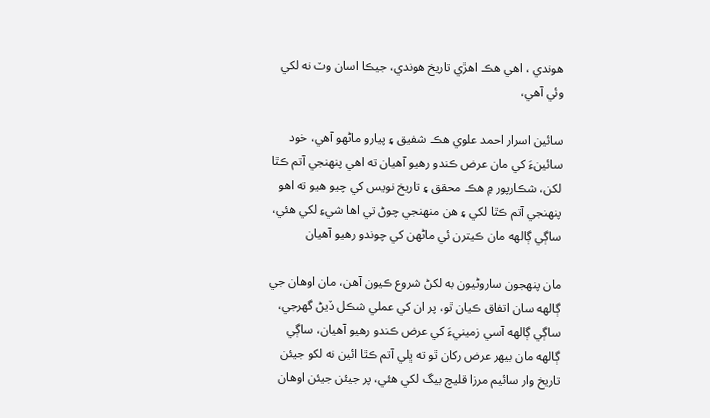هوندي ، اهي هڪ اهڙي تاريخ هوندي، جيڪا اسان وٽ نه لکي وئي آهي،

سائين اسرار احمد علوي هڪ شفيق ۽ پيارو ماڻهو آهي، خود سائينءَ کي مان عرض ڪندو رهيو آهيان ته اهي پنهنجي آتم ڪٿا لکن، شڪارپور ۾ هڪ محقق ۽ تاريخ نويس کي چيو هيو ته اهو پنهنجي آتم ڪٿا لکي ۽ هن منهنجي چوڻ تي اها شيءِ لکي هئي، ساڳي ڳالهه مان ڪيترن ئي ماڻهن کي چوندو رهيو آهيان

مان پنهجون ساروڻيون به لکڻ شروع ڪيون آهن، مان اوهان جي ڳالهه سان اتفاق ڪيان ٿو، پر ان کي عملي شڪل ڏيڻ گهرجي، ساڳي ڳالهه آسي زمينيءَ کي عرض ڪندو رهيو آهيان، ساڳي ڳالهه مان بيهر عرض رکان ٿو ته ڀلي آتم ڪٿا ائين نه لکو جيئن تاريخ وار سائيم مرزا قليچ بيگ لکي هئي، پر جيئن جيئن اوهان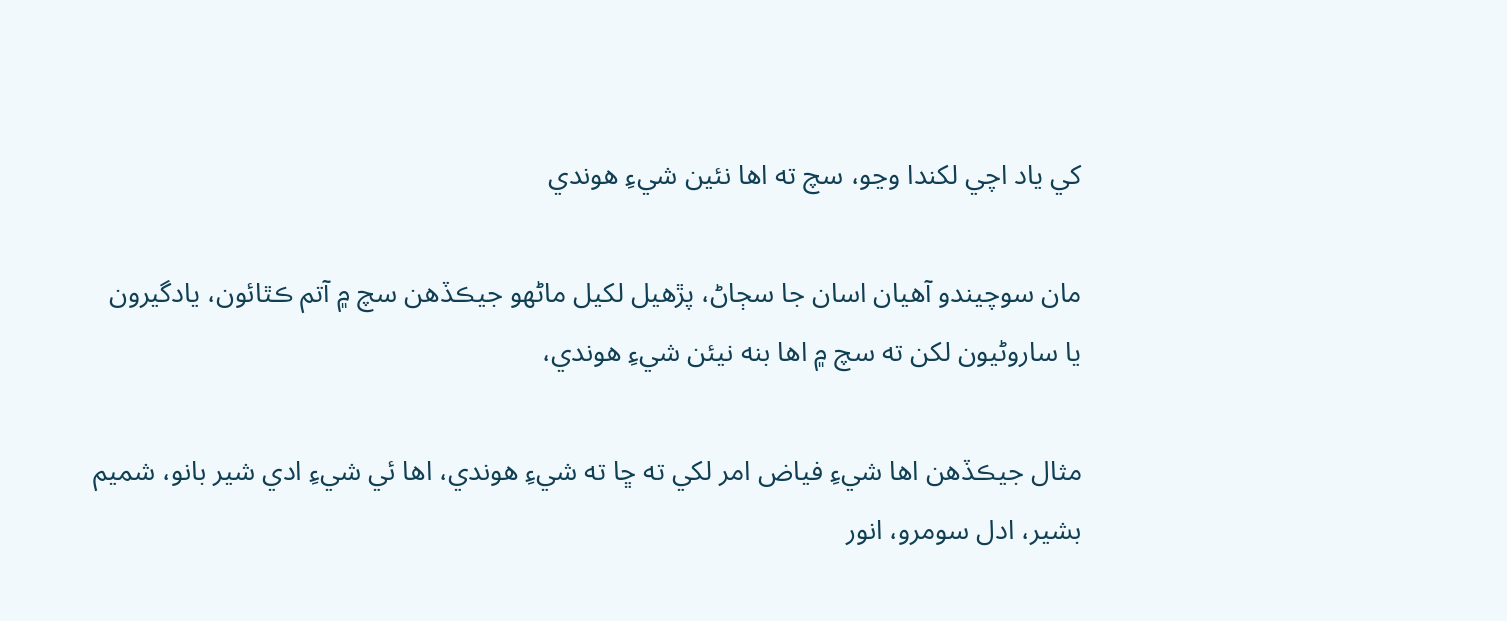کي ياد اچي لکندا وڃو، سچ ته اها نئين شيءِ هوندي

مان سوچيندو آهيان اسان جا سڄاڻ، پڙهيل لکيل ماڻهو جيڪڏهن سچ ۾ آتم ڪٿائون، يادگيرون يا ساروڻيون لکن ته سچ ۾ اها بنه نيئن شيءِ هوندي،

مثال جيڪڏهن اها شيءِ فياض امر لکي ته ڇا ته شيءِ هوندي، اها ئي شيءِ ادي شير بانو، شميم بشير، ادل سومرو، انور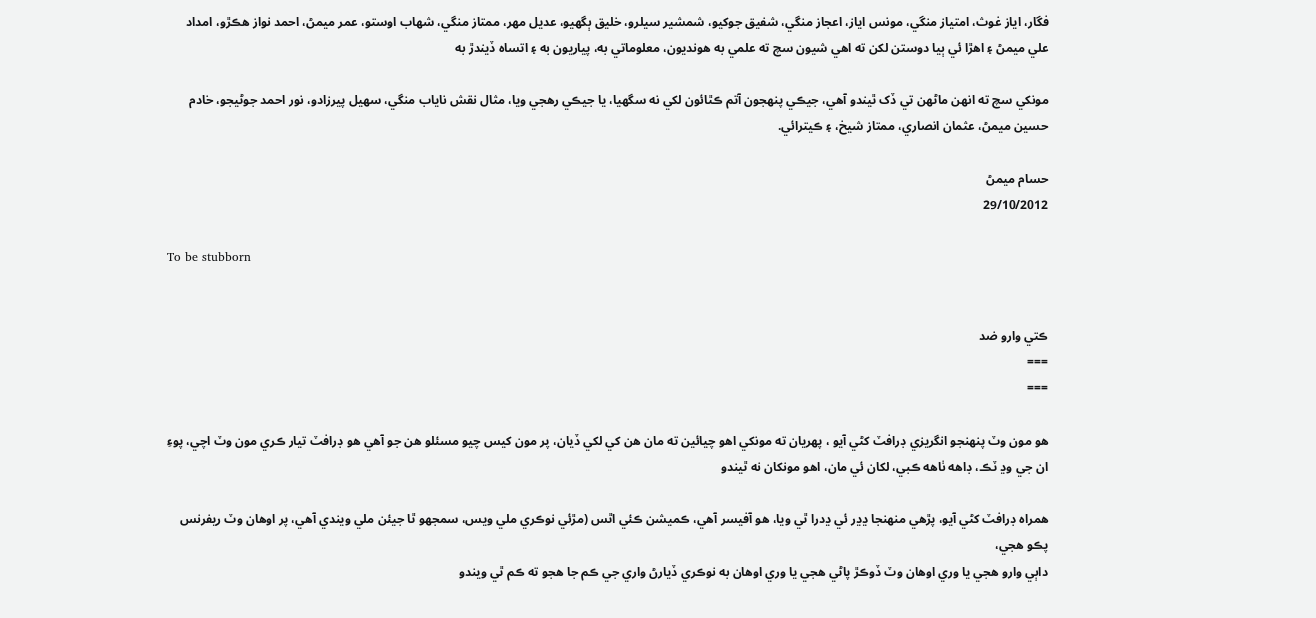فگار، اياز غوث، امتياز منگي، مونس اياز، اعجاز منگي، شفيق جوکيو، شمشير سيلرو، خليق ٻگهيو، عديل مهر، ممتاز منگي، شهاب اوستو، عمر ميمڻ، احمد نواز هڪڙو، امداد علي ميمڻ ۽ اهڙا ئي ٻيا دوستن لکن ته اهي شيون سچ ته علمي به هونديون، معلوماتي به، پياريون به ۽ اتساه ڏيندڙ به

مونکي سچ ته انهن ماڻهن تي ڏک ٿيندو آهي، جيڪي پنهجون آتم ڪٿائون لکي نه سگهيا، يا جيڪي رهجي ويا، مثال نقش ناياب منگي، سهيل پيرزادو، نور احمد جوڻيجو، خادم حسين ميمڻ، عثمان انصاري، ممتاز شيخ، ۽ ڪيترائي.

حسام ميمڻ
29/10/2012

To be stubborn


ڪتي وارو ضد
===
===

هو مون وٽ پنهنجو انگريزي ڊرافٽ کڻي آيو ، پهريان ته مونکي اهو چيائين ته مان هن کي لکي ڏيان، پر مون کيس چيو مسئلو هن جو آهي هو ڊرافٽ تيار ڪري مون وٽ اچي، پوءِ ان جي وڍ ٽڪ، ڊاهه ٺاهه ڪبي، لکان ئي مان، اهو مونکان نه ٿيندو

همراه ڊرافٽ کڻي آيو، پڙهي منهنجا ڍڍر ئي ڍدرا ٿي ويا، هو آفيسر آهي، ڪميشن ڪئي اٿس (مڙئي نوڪري ملي ويس، سمجهو ٿا جيئن ملي ويندي آهي، پر اوهان وٽ ريفرنس پڪو هجي،
داٻي وارو هجي يا وري اوهان وٽ ڏوڪڙ پاڻي هجي يا وري اوهان به نوڪري ڏيارڻ واري جي ڪم جا هجو ته ڪم ٿي ويندو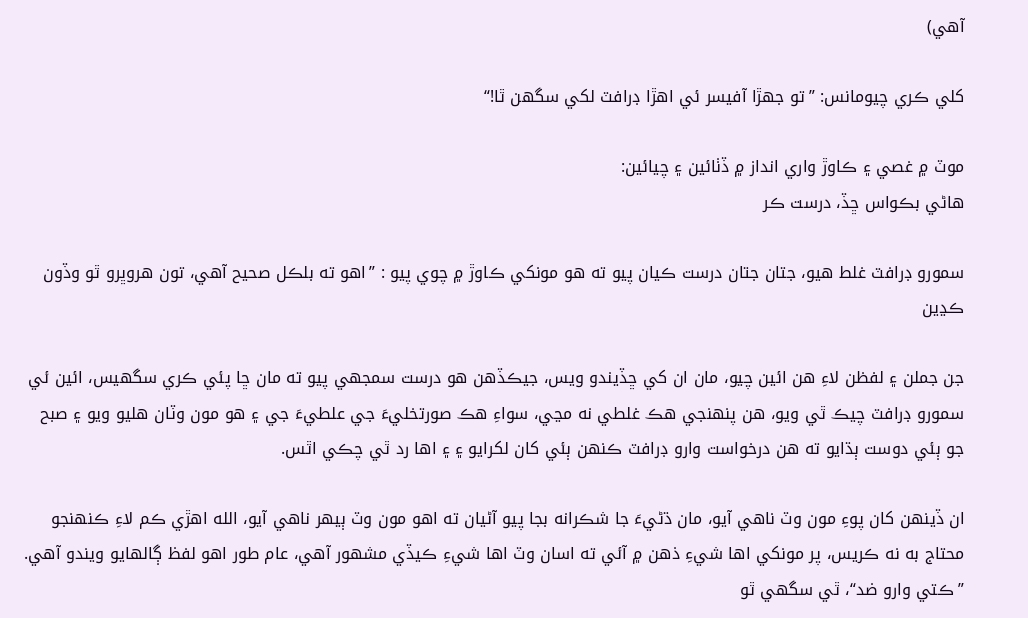آهي)

کلي ڪري چيومانس: ”تو جهڙا آفيسر ئي اهڙا ڊرافٽ لکي سگهن ٿا!“

موٽ ۾ غصي ۽ ڪاوڙ واري انداز ۾ ڏٺائين ۽ چيائين:
هاڻي بڪواس ڇڏ، درست ڪر

سمورو ڊرافٽ غلط هيو، جتان جتان درست ڪيان پيو ته هو مونکي ڪاوڙ ۾ چوي پيو : ”اهو ته بلڪل صحيح آهي، تون هروڀرو ٿو وڏون ڪڍين

جن جملن ۽ لفظن لاءِ هن ائين چيو، مان ان کي ڇڏيندو ويس، جيڪڏهن هو درست سمجهي پيو ته مان ڇا پئي ڪري سگهيس، ائين ئي سمورو ڊرافٽ چيڪ ٿي ويو، هن پنهنجي هڪ غلطي نه مڃي، سواءِ هڪ صورتخليءَ جي علطيءَ جي ۽ هو مون وٽان هليو ويو ۽ صبح جو ٻئي دوست ٻڌايو ته هن درخواست وارو ڊرافٽ ڪنهن ٻئي کان لکرايو ۽ ۽ اها رد ٿي چڪي اٿس.

ان ڏينهن کان پوءِ مون وٽ ناهي آيو، مان ڌڻيءَ جا شڪرانه بجا پيو آڻيان ته اهو مون وٽ ٻيهر ناهي آيو، الله اهڙي ڪم لاءِ ڪنهنجو محتاج به نه ڪريس، پر مونکي اها شيءِ ذهن ۾ آئي ته اسان وٽ اها شيءِ ڪيڏي مشهور آهي، عام طور اهو لفظ ڳالهايو ويندو آهي. ”ڪتي وارو ضد“، ٿي سگهي ٿو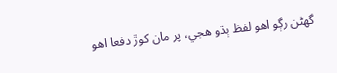گهڻن رڳو اهو لفظ ٻڌو هجي، پر مان کوڙ دفعا اهو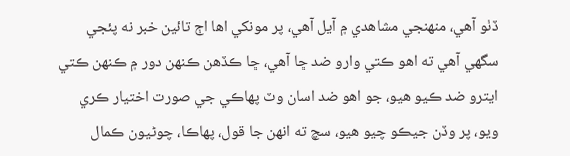ڏٺو آهي، منهنجي مشاهدي ۾ آيل آهي، پر مونکي اها اڄ تائين خبر نه پئجي سگهي آهي ته اهو ڪتي وارو ضد ڇا آهي، ڇا ڪڏهن ڪنهن دور ۾ ڪنهن ڪتي ايترو ضد ڪيو هيو، جو اهو ضد اسان وٽ پهاڪي جي صورت اختيار ڪري ويو، پر وڏن جيڪو چيو هيو، سچ ته انهن جا قول، پهاڪا، چوڻيون ڪمال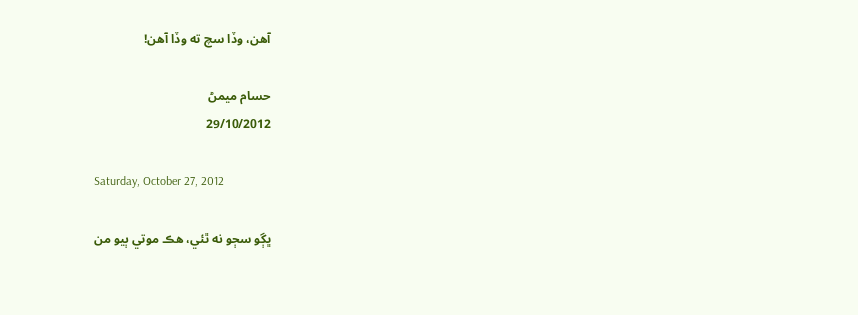آهن، وڏا سچ ته وڏا آهن!

حسام ميمڻ
29/10/2012

Saturday, October 27, 2012

ڀڳو سڄو نه ٿئي، هڪ موتي ٻيو من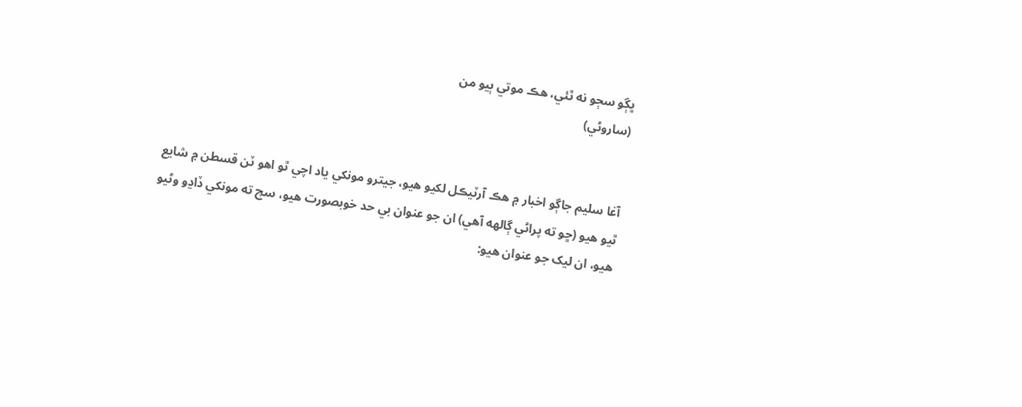ڀڳو سڄو نه ٿئي، هڪ موتي ٻيو من
(ساروڻي)


آغا سليم جاڳو اخبار ۾ هڪ آرٽيڪل لکيو هيو، جيترو مونکي ياد اچي ٿو اهو ٽن قسطن ۾ شايع ٿيو هيو (ڇو ته پراڻي ڳالهه آهي) ان جو عنوان بي حد خوبصورت هيو، سچ ته مونکي ڏاڍو وڻيو هيو، ان ليک جو عنوان هيو: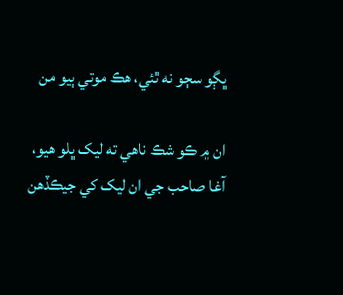ڀڳو سڄو نه ٿئي، هڪ موتي ٻيو من

ان ۾ ڪو شڪ ناهي ته ليک ڀلو هيو، آغا صاحب جي ان ليک کي جيڪڏهن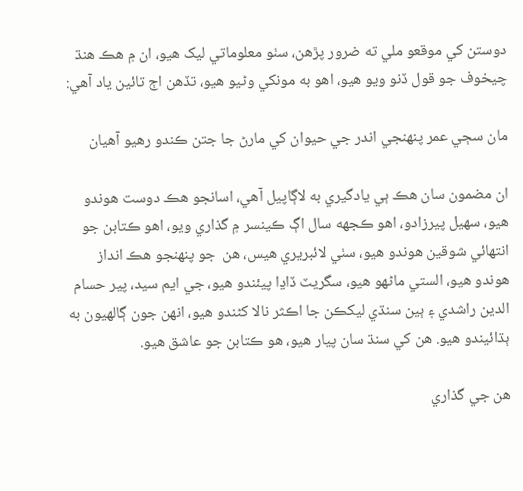دوستن کي موقعو ملي ته ضرور پڙهن، سٺو معلوماتي ليک هيو، ان ۾ هڪ هنڌ چيخوف جو قول ڏنو ويو هيو، اهو به مونکي وڻيو هيو، تڏهن اڄ تائين ياد آهي:

مان سڄي عمر پنهنجي اندر جي حيوان کي مارڻ جا جتن ڪندو رهيو آهيان

ان مضمون سان هڪ ٻي يادگيري به لاڳاپيل آهي، اسانجو هڪ دوست هوندو هيو، سهيل پيرزادو، اهو ڪجهه سال اڳ ڪينسر ۾ گذاري ويو، اهو ڪتابن جو انتهائي شوقين هوندو هيو، سٺي لائبريري هيس، هن  جو پنهنجو هڪ انداز هوندو هيو، الستي ماڻهو هيو، سگريٽ ڏاڍا پيئندو هيو، جي ايم سيد، پير حسام الدين راشدي ۽ ٻين سنڌي ليکڪن جا اڪثر نالا کڻندو هيو، انهن جون ڳالهيون به ٻڌائيندو هيو. هن کي سنڌ سان پيار هيو، هو ڪتابن جو عاشق هيو.

هن جي گذاري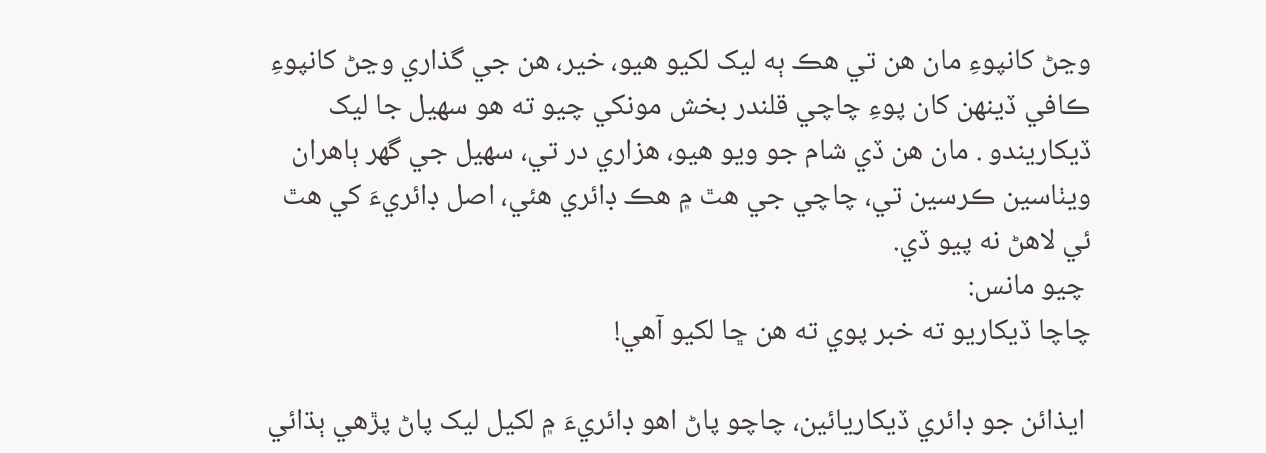وڃڻ کانپوءِ مان هن تي هڪ ٻه ليک لکيو هيو، خير، هن جي گذاري وڃڻ کانپوءِ ڪافي ڏينهن کان پوءِ چاچي قلندر بخش مونکي چيو ته هو سهيل جا ليک ڏيکاريندو . مان هن ڏي شام جو ويو هيو، هزاري در تي، سهيل جي گهر ٻاهران ويٺاسين ڪرسين تي، چاچي جي هٿ ۾ هڪ ڊائري هئي، اصل ڊائريءَ کي هٿ ئي لاهڻ نه پيو ڏي.
 چيو مانس:
چاچا ڏيکاريو ته خبر پوي ته هن ڇا لکيو آهي!

 ايذائن جو ڊائري ڏيکاريائين، چاچو پاڻ اهو ڊائريءَ ۾ لکيل ليک پاڻ پڙهي ٻڌائي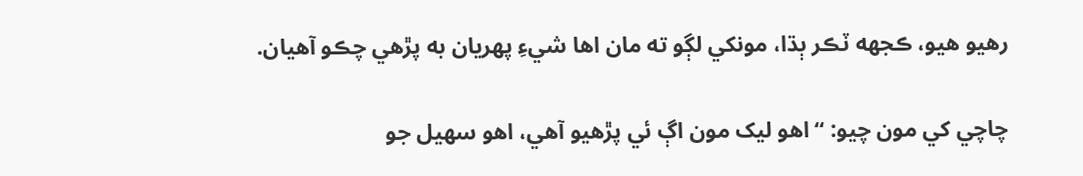رهيو هيو، ڪجهه ٽڪر ٻڌا، مونکي لڳو ته مان اها شيءِ پهريان به پڙهي چڪو آهيان.

چاچي کي مون چيو: “اهو ليک مون اڳ ئي پڙهيو آهي، اهو سهيل جو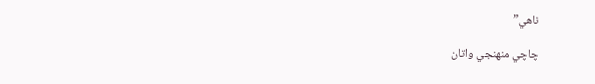ناهي”

چاچي منهنجي واتان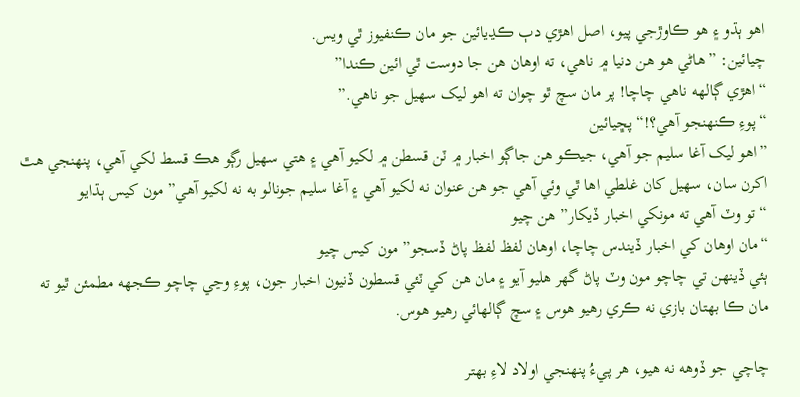اهو ٻڌو ۽ هو ڪاوڙجي پيو، اصل اهڙي دٻ ڪڍيائين جو مان ڪنفيوز ٿي ويس.
چيائين: ”هاڻي هو هن دنيا ۾ ناهي، ته اوهان هن جا دوست ٿي ائين ڪندا”
“اهڙي ڳالهه ناهي چاچا! پر مان سچ ٿو چوان ته اهو ليک سهيل جو ناهي.”
“پوءِ ڪنهنجو آهي؟!“ پڇيائين
”اهو ليک آغا سليم جو آهي، جيڪو هن جاڳو اخبار ۾ ٽن قسطن ۾ لکيو آهي ۽ هتي سهيل رڳو هڪ قسط لکي آهي، پنهنجي هٿ اکرن سان، سهيل کان غلطي اها ٿي وئي آهي جو هن عنوان نه لکيو آهي ۽ آغا سليم جونالو به نه لکيو آهي” مون کيس ٻڌايو
“تو وٽ آهي ته مونکي اخبار ڏيکار” هن چيو
“مان اوهان کي اخبار ڏيندس چاچا، اوهان لفظ لفظ پاڻ ڏسجو” مون کيس چيو
ٻئي ڏينهن تي چاچو مون وٽ پاڻ گهر هليو آيو ۽ مان هن کي ٽئي قسطون ڏنيون اخبار جون، پوءِ وڃي چاچو ڪجهه مطمئن ٿيو ته مان ڪا بهتان بازي نه ڪري رهيو هوس ۽ سچ ڳالهائي رهيو هوس.

چاچي جو ڏوهه نه هيو، هر پيءُ پنهنجي اولاد لاءِ بهتر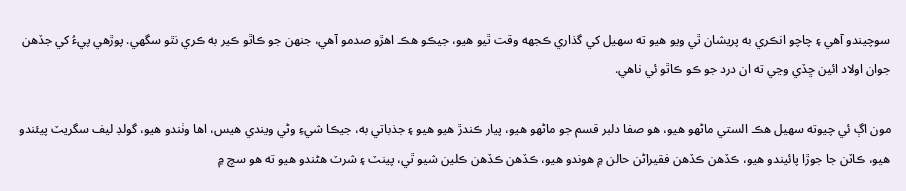سوچيندو آهي ۽ چاچو انڪري به پريشان ٿي ويو هيو ته سهيل کي گذاري ڪجهه وقت ٿيو هيو، جيڪو هڪ اهڙو صدمو آهي، جنهن جو ڪاٿو ڪير به ڪري نٿو سگهي. پوڙهي پيءُ کي جڏهن جوان اولاد ائين ڇڏي وڃي ته ان درد جو ڪو ڪاٿو ئي ناهي.

مون اڳ ئي چيوته سهيل هڪ الستي ماڻهو هيو، هو صفا دلبر قسم جو ماڻهو هيو، پيار ڪندڙ هيو هيو ۽ جذباتي به، جيڪا شيءِ وڻي ويندي هيس، اها وٺندو هيو، گولڊ ليف سگريٽ پيئندو هيو، ڪاٽن جا جوڙا پائيندو هيو، ڪڏهن ڪڏهن فقيراڻن حالن ۾ هوندو هيو، ڪڏهن ڪڏهن ڪلين شيو ٿي، پينٽ ۽ شرٽ هڻندو هيو ته هو سچ ۾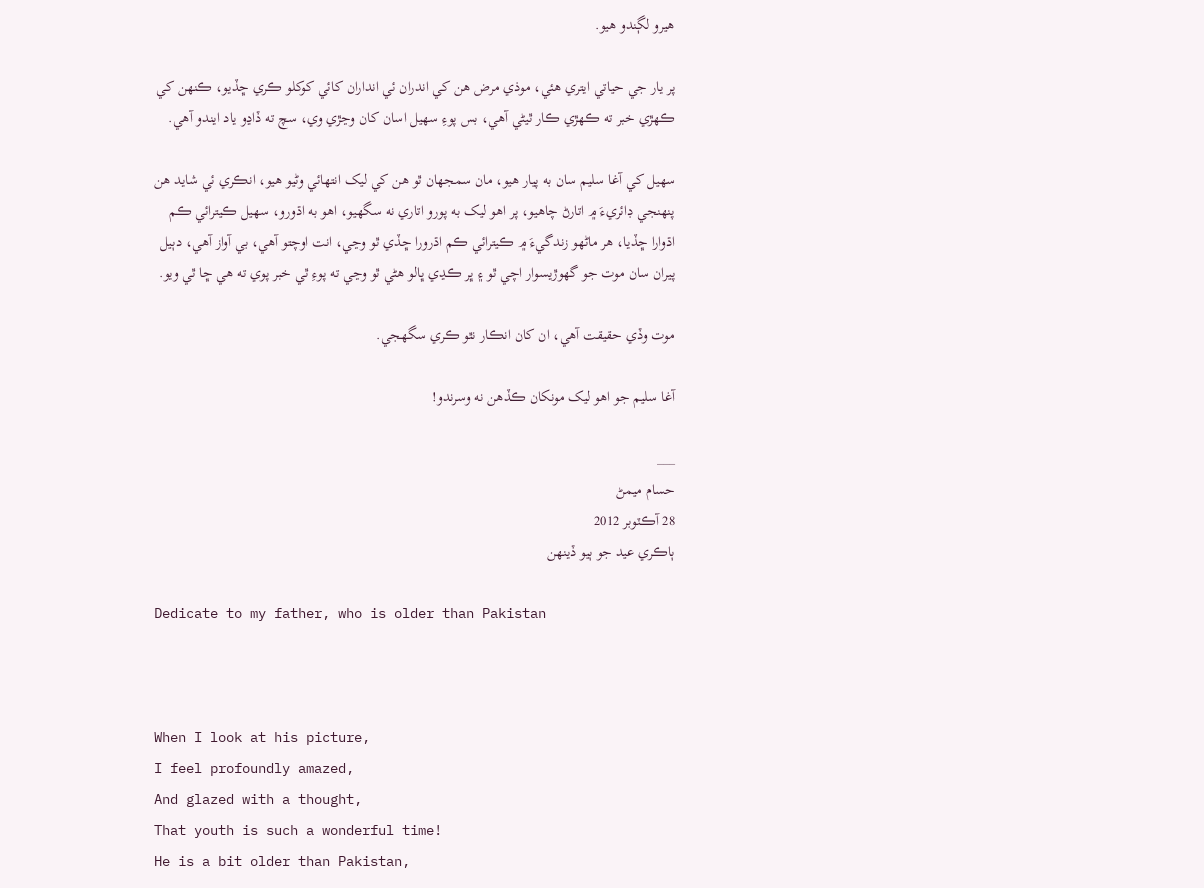هيرو لڳندو هيو.

پر يار جي حياتي ايتري هئي، موذي مرض هن کي اندران ئي انداران کائي کوکلو ڪري ڇڏيو، ڪنهن کي ڪهڙي خبر ته ڪهڙي ڪار ٿيڻي آهي، بس پوءِ سهيل اسان کان وڃڙي وي، سچ ته ڏاڍو ياد ايندو آهي.

سهيل کي آغا سليم سان به پيار هيو، مان سمجهان ٿو هن کي ليک انتهائي وڻيو هيو، انڪري ئي شايد هن پنهنجي ڊائريءَ ۾ اتارڻ چاهيو، پر اهو ليک به پورو اتاري نه سگهيو، اهو به اڌورو، سهيل ڪيترائي ڪم اڌوارا ڇڏيا، هر ماڻهو زندگيءَ ۾ ڪيترائي ڪم اڌرورا ڇڏي ٿو وڃي، انت اوچتو آهي، بي آواز آهي، دٻيل پيران سان موت جو گهوڙيسوار اچي ٿو ۽ ڀر ڪڍي ڀالو هڻي ٿو وڃي ته پوءِ ٿي خبر پوي ته هي ڇا ٿي ويو.

موت وڏي حقيقت آهي، ان کان انڪار نٿو ڪري سگهجي.

آغا سليم جو اهو ليک مونکان ڪڏهن نه وسرندو!

___
حسام ميمڻ
28 آڪٽوبر 2012
ٻاڪري عيد جو ٻيو ڏينهن

Dedicate to my father, who is older than Pakistan



When I look at his picture,
I feel profoundly amazed,
And glazed with a thought,
That youth is such a wonderful time!
He is a bit older than Pakistan,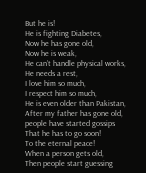But he is!
He is fighting Diabetes,
Now he has gone old,
Now he is weak,
He can’t handle physical works,
He needs a rest,
I love him so much,
I respect him so much,
He is even older than Pakistan,
After my father has gone old, people have started gossips
That he has to go soon!
To the eternal peace!
When a person gets old,
Then people start guessing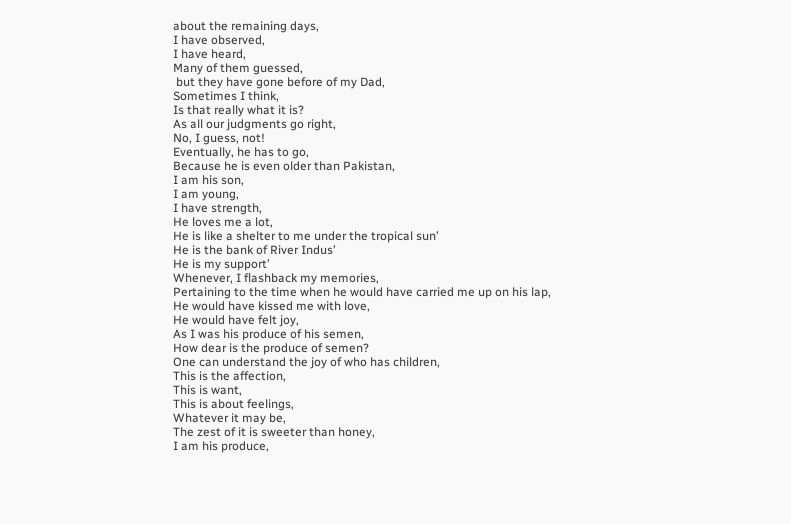about the remaining days,
I have observed,
I have heard,
Many of them guessed,
 but they have gone before of my Dad,
Sometimes I think,
Is that really what it is?
As all our judgments go right,
No, I guess, not!
Eventually, he has to go,
Because he is even older than Pakistan,
I am his son,
I am young,
I have strength,
He loves me a lot,
He is like a shelter to me under the tropical sun’
He is the bank of River Indus’
He is my support’
Whenever, I flashback my memories,
Pertaining to the time when he would have carried me up on his lap,
He would have kissed me with love,
He would have felt joy,
As I was his produce of his semen,
How dear is the produce of semen?
One can understand the joy of who has children,
This is the affection,
This is want,
This is about feelings,
Whatever it may be,
The zest of it is sweeter than honey,
I am his produce,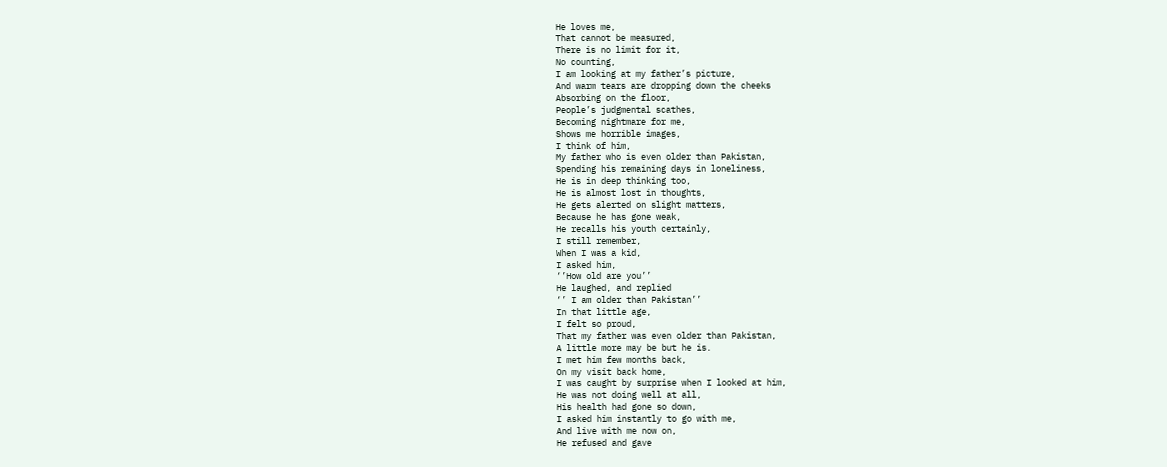He loves me,
That cannot be measured,
There is no limit for it,
No counting,
I am looking at my father’s picture,
And warm tears are dropping down the cheeks
Absorbing on the floor,
People’s judgmental scathes,
Becoming nightmare for me,
Shows me horrible images,
I think of him,
My father who is even older than Pakistan,
Spending his remaining days in loneliness,
He is in deep thinking too,
He is almost lost in thoughts,
He gets alerted on slight matters,
Because he has gone weak,
He recalls his youth certainly,
I still remember,
When I was a kid,
I asked him,
‘’How old are you’’
He laughed, and replied
‘’ I am older than Pakistan’’
In that little age,
I felt so proud,
That my father was even older than Pakistan,
A little more may be but he is.
I met him few months back,
On my visit back home,
I was caught by surprise when I looked at him,
He was not doing well at all,
His health had gone so down,
I asked him instantly to go with me,
And live with me now on,
He refused and gave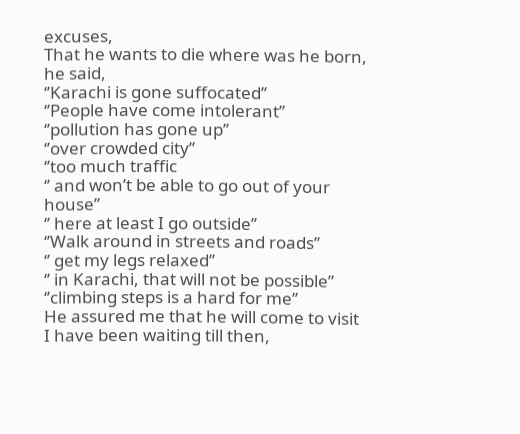excuses,
That he wants to die where was he born,
he said,
‘’Karachi is gone suffocated’’
‘’People have come intolerant’’
‘’pollution has gone up’’
‘’over crowded city’’
‘’too much traffic
‘’ and won’t be able to go out of your house’’
‘’ here at least I go outside’’
‘’Walk around in streets and roads’’
‘’ get my legs relaxed’’
‘’ in Karachi, that will not be possible’’
‘’climbing steps is a hard for me’’
He assured me that he will come to visit
I have been waiting till then,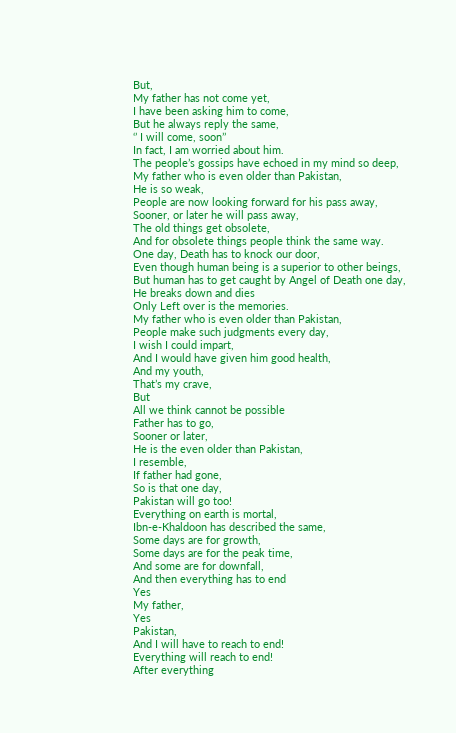But,
My father has not come yet,
I have been asking him to come,
But he always reply the same,
‘’ I will come, soon’’
In fact, I am worried about him.
The people’s gossips have echoed in my mind so deep,
My father who is even older than Pakistan,
He is so weak,
People are now looking forward for his pass away,
Sooner, or later he will pass away,
The old things get obsolete,
And for obsolete things people think the same way.
One day, Death has to knock our door,
Even though human being is a superior to other beings,
But human has to get caught by Angel of Death one day,
He breaks down and dies
Only Left over is the memories.
My father who is even older than Pakistan,
People make such judgments every day,
I wish I could impart,
And I would have given him good health,
And my youth,
That’s my crave,
But
All we think cannot be possible
Father has to go,
Sooner or later,
He is the even older than Pakistan,
I resemble,
If father had gone,
So is that one day,
Pakistan will go too!
Everything on earth is mortal,
Ibn-e-Khaldoon has described the same,
Some days are for growth,
Some days are for the peak time,
And some are for downfall,
And then everything has to end
Yes
My father,
Yes
Pakistan,
And I will have to reach to end!
Everything will reach to end!
After everything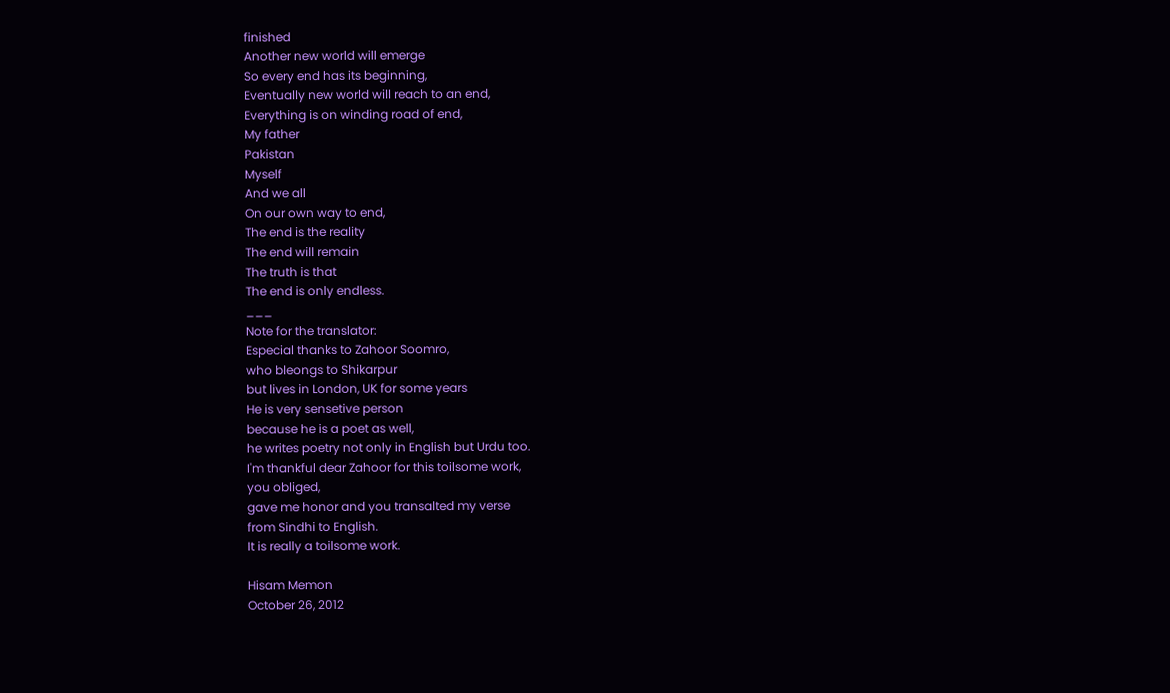finished
Another new world will emerge
So every end has its beginning,
Eventually new world will reach to an end,
Everything is on winding road of end,
My father
Pakistan
Myself
And we all
On our own way to end,
The end is the reality
The end will remain
The truth is that
The end is only endless.
___
Note for the translator:
Especial thanks to Zahoor Soomro,
who bleongs to Shikarpur
but lives in London, UK for some years
He is very sensetive person
because he is a poet as well,
he writes poetry not only in English but Urdu too.
I'm thankful dear Zahoor for this toilsome work,
you obliged,
gave me honor and you transalted my verse
from Sindhi to English.
It is really a toilsome work.

Hisam Memon
October 26, 2012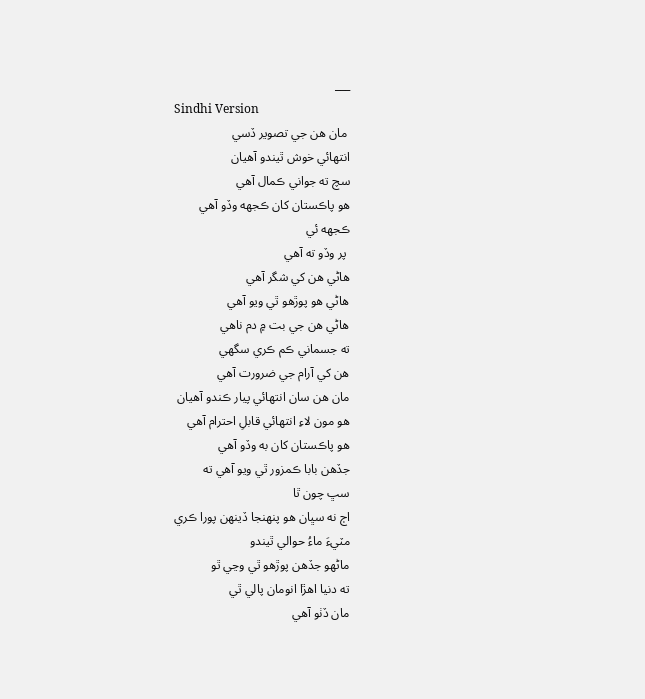___
Sindhi Version
 مان هن جي تصوير ڏسي
انتهائي خوش ٿيندو آهيان
سچ ته جواني ڪمال آهي
هو پاڪستان کان ڪجهه وڏو آهي
ڪجهه ئي
 پر وڏو ته آهي
هاڻي هن کي شگر آهي
هاڻي هو پوڙهو ٿي ويو آهي
هاڻي هن جي بت ۾ دم ناهي
ته جسماني ڪم ڪري سگهي
هن کي آرام جي ضرورت آهي
مان هن سان انتهائي پيار ڪندو آهيان
هو مون لاءِ انتهائي قابلِ احترام آهي
هو پاڪستان کان به وڏو آهي
جڏهن بابا ڪمزور ٿي ويو آهي ته
سڀ چون ٿا
اڄ نه سڀان هو پنهنجا ڏينهن پورا ڪري
مٽيءَ ماءُ حوالي ٿيندو
ماڻهو جڏهن پوڙهو ٿي وڃي ٿو
ته دنيا اهڙا انومان پالي ٿي
مان ڏٺو آهي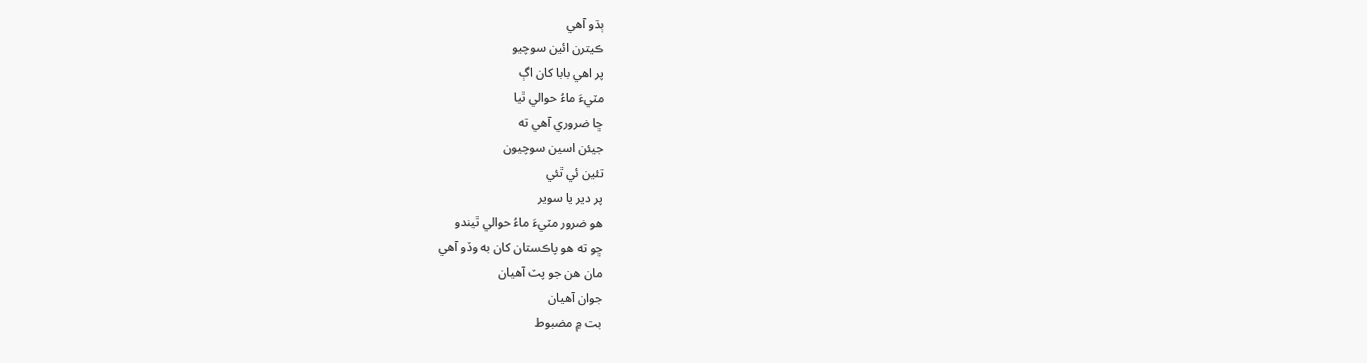ٻڌو آهي
ڪيترن ائين سوچيو
پر اهي بابا کان اڳ
مٽيءَ ماءُ حوالي ٿيا
ڇا ضروري آهي ته
جيئن اسين سوچيون
تئين ئي ٿئي
پر دير يا سوير
هو ضرور مٽيءَ ماءُ حوالي ٿيندو
ڇو ته هو پاڪستان کان به وڏو آهي
مان هن جو پٽ آهيان
جوان آهيان
بت ۾ مضبوط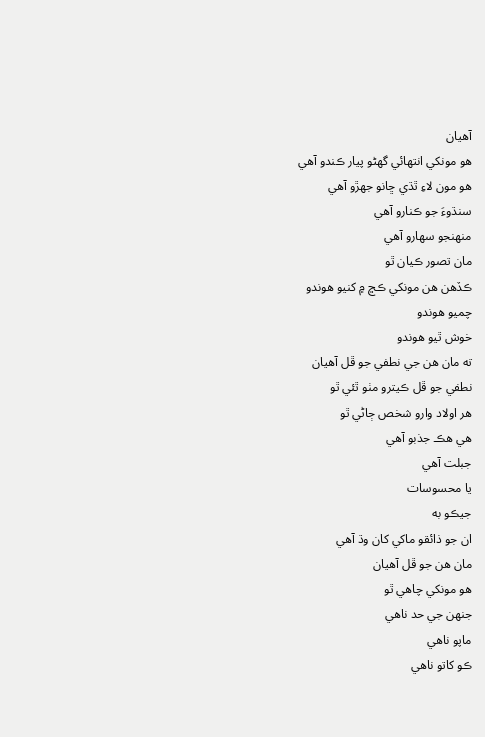آهيان
هو مونکي انتهائي گهڻو پيار ڪندو آهي
هو مون لاءِ ٿڌي ڇانو جهڙو آهي
سنڌوءَ جو ڪنارو آهي
منهنجو سهارو آهي
مان تصور ڪيان ٿو
ڪڏهن هن مونکي ڪڇ ۾ کنيو هوندو
چميو هوندو
خوش ٿيو هوندو
ته مان هن جي نطفي جو ڦل آهيان
نطفي جو ڦل ڪيترو مٺو ٿئي ٿو
هر اولاد وارو شخص ڄاڻي ٿو
هي هڪ جذبو آهي
جبلت آهي
يا محسوسات
جيڪو به
ان جو ذائقو ماکي کان وڌ آهي
مان هن جو ڦل آهيان
هو مونکي چاهي ٿو
جنهن جي حد ناهي
ماپو ناهي
ڪو کاتو ناهي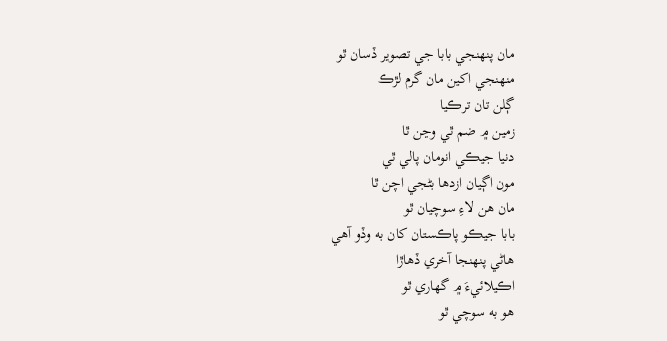مان پنهنجي بابا جي تصوير ڏسان ٿو
منهنجي اکين مان گرم لڙڪ
ڳلن تان ترڪيا
زمين ۾ ضم ٿي وڃن ٿا
دنيا جيڪي انومان پالي ٿي
مون اڳيان ازدها بڻجي اچن ٿا
مان هن لاءِ سوچيان ٿو
بابا جيڪو پاڪستان کان به وڏو آهي
هاڻي پنهنجا آخري ڏهاڙا
اڪيلائيءَ ۾ گهاري ٿو
هو به سوچي ٿو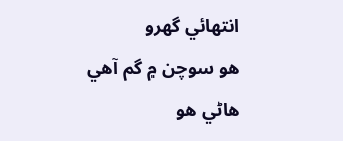انتهائي گهرو
هو سوچن ۾ گم آهي
هاڻي هو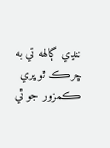ننڍي ڳالهه تي به ڇرڪ ٿو ڀري
ڪمزور جو ٿي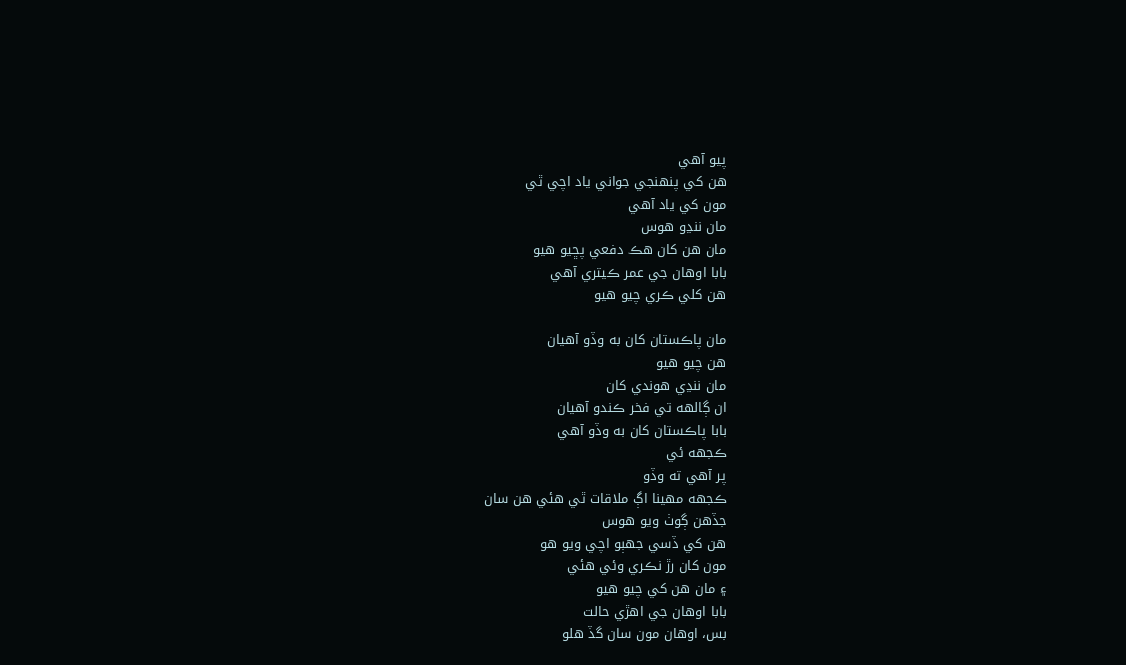پيو آهي
هن کي پنهنجي جواني ياد اچي ٿي
مون کي ياد آهي
مان ننڍو هوس
مان هن کان هڪ دفعي پڇيو هيو
بابا اوهان جي عمر ڪيتري آهي
هن کلي ڪري چيو هيو

مان پاڪستان کان به وڏو آهيان
هن چيو هيو
مان ننڍي هوندي کان
ان ڳالهه تي فخر ڪندو آهيان
بابا پاڪستان کان به وڏو آهي
ڪجهه ئي
پر آهي ته وڏو
ڪجهه مهينا اڳ ملاقات ٿي هئي هن سان
جڏهن ڳوٺ ويو هوس
هن کي ڏسي جهٻو اچي ويو هو
مون کان رڙ نڪري وئي هئي
۽ مان هن کي چيو هيو
بابا اوهان جي اهڙي حالت
بس، اوهان مون سان گڏ هلو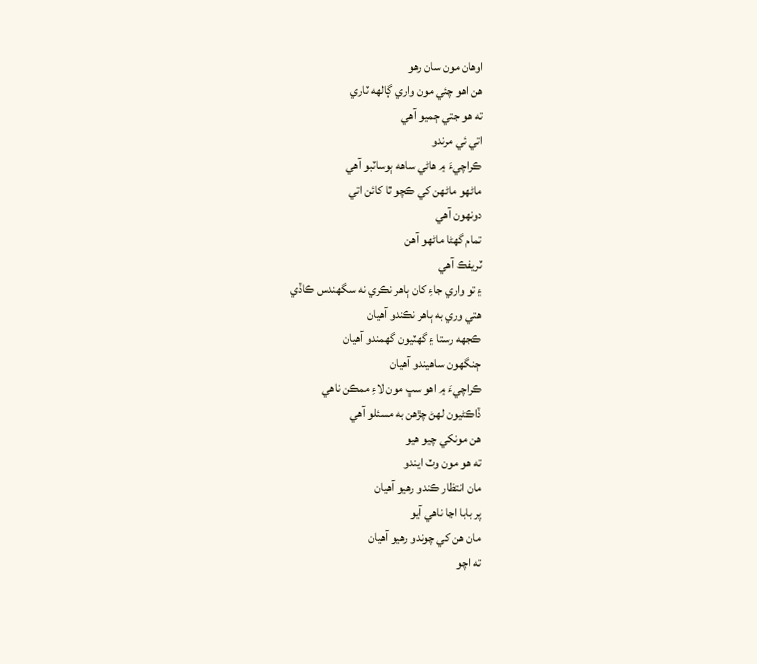اوهان مون سان رهو
هن اهو چئي مون واري ڳالهه ٽاري
ته هو جتي ڄميو آهي
اتي ئي مرندو
ڪراچيءَ ۾ هاڻي ساهه ٻوساٽبو آهي
ماڻهو ماڻهن کي ڪچو ٿا کائن اتي
دونهون آهي
تمام گهڻا ماڻهو آهن
ٽريفڪ آهي
۽ تو واري جاءِ کان ٻاهر نڪري نه سگهندس ڪاڏي
هتي وري به ٻاهر نڪندو آهيان
ڪجهه رستا ۽ گهٽيون گهمندو آهيان
ڄنگهون ساهيندو آهيان
ڪراچيءَ ۾ اهو سڀ مون لاءِ ممڪن ناهي
ڏاڪڻيون لهڻ چڙهن به مسئلو آهي
هن مونکي چيو هيو
ته هو مون وٽ ايندو
مان انتظار ڪندو رهيو آهيان
پر بابا اڃا ناهي آيو
مان هن کي چوندو رهيو آهيان
ته اچو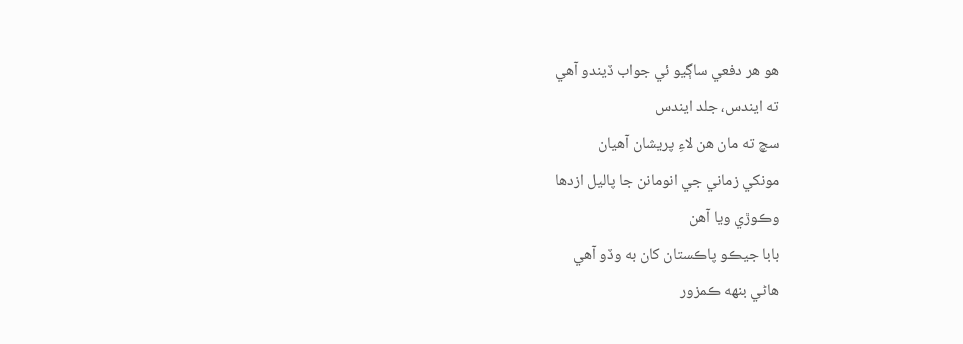هو هر دفعي ساڳيو ئي جواب ڏيندو آهي
ته ايندس، جلد ايندس
سچ ته مان هن لاءِ پريشان آهيان
مونکي زماني جي انومانن جا پاليل ازدها
وڪوڙي ويا آهن
بابا جيڪو پاڪستان کان به وڏو آهي
هاڻي بنهه ڪمزور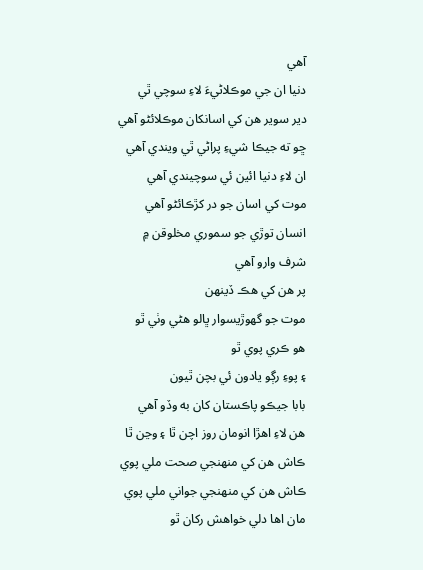آهي
دنيا ان جي موڪلاڻيءَ لاءِ سوچي ٿي
دير سوير هن کي اسانکان موڪلائڻو آهي
ڇو ته جيڪا شيءِ پراڻي ٿي ويندي آهي
ان لاءِ دنيا ائين ئي سوچيندي آهي
موت کي اسان جو در کڙڪائڻو آهي
انسان توڙي جو سموري مخلوقن ۾
شرف وارو آهي
پر هن کي هڪ ڏينهن
موت جو گهوڙيسوار ڀالو هڻي وٺي ٿو
هو ڪري پوي ٿو
۽ پوءِ رڳو يادون ئي بچن ٿيون
بابا جيڪو پاڪستان کان به وڏو آهي
هن لاءِ اهڙا انومان روز اچن ٿا ۽ وڃن ٿا
ڪاش هن کي منهنجي صحت ملي پوي
ڪاش هن کي منهنجي جواني ملي پوي
مان اها دلي خواهش رکان ٿو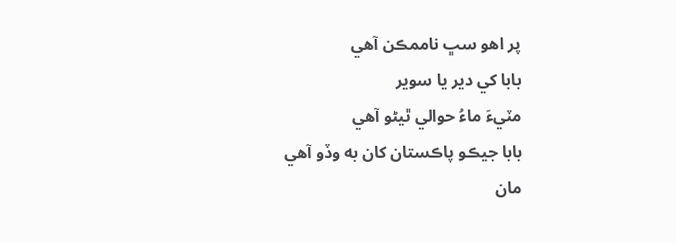پر اهو سڀ ناممڪن آهي
بابا کي دير يا سوير
مٽيءَ ماءُ حوالي ٿيڻو آهي
بابا جيڪو پاڪستان کان به وڏو آهي
مان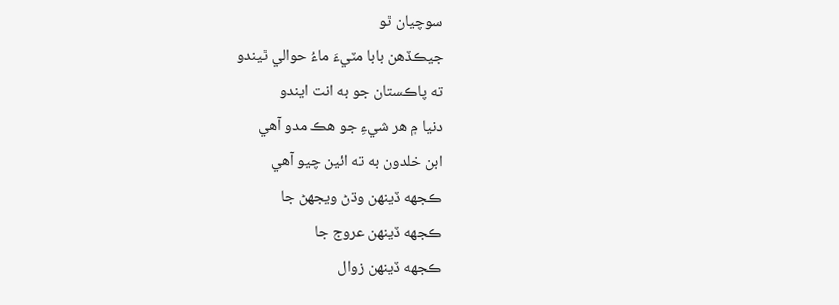سوچيان ٿو
جيڪڏهن بابا مٽيءَ ماءُ حوالي ٿيندو
ته پاڪستان جو به انت ايندو
دنيا ۾ هر شيءِ جو هڪ مدو آهي
ابن خلدون به ته ائين چيو آهي
ڪجهه ڏينهن وڌڻ ويجهڻ جا
ڪجهه ڏينهن عروج جا
ڪجهه ڏينهن زوال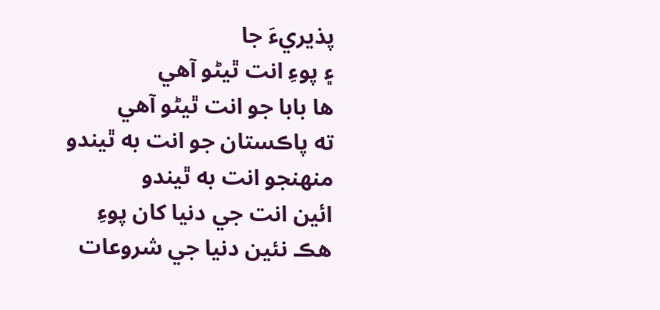پذيريءَ جا
۽ پوءِ انت ٿيڻو آهي
ها بابا جو انت ٿيڻو آهي
ته پاڪستان جو انت به ٿيندو
منهنجو انت به ٿيندو
ائين انت جي دنيا کان پوءِ
هڪ نئين دنيا جي شروعات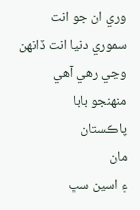وري ان جو انت
سموري دنيا انت ڏانهن وڃي رهي آهي
منهنجو بابا
پاڪستان
مان
۽ اسين سڀ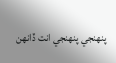پنهنجي پنهنجي انت ڏانهن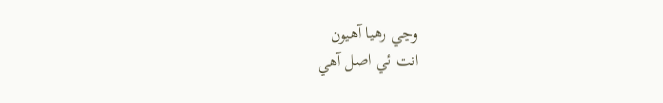وڃي رهيا آهيون
انت ئي اصل آهي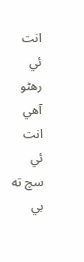انت ئي رهڻو آهي
انت ئي
سچ ته
بي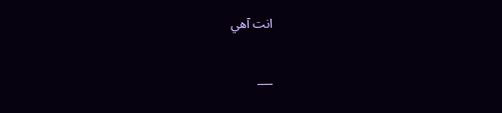انت آهي

___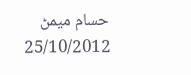حسام ميمڻ
25/10/2012